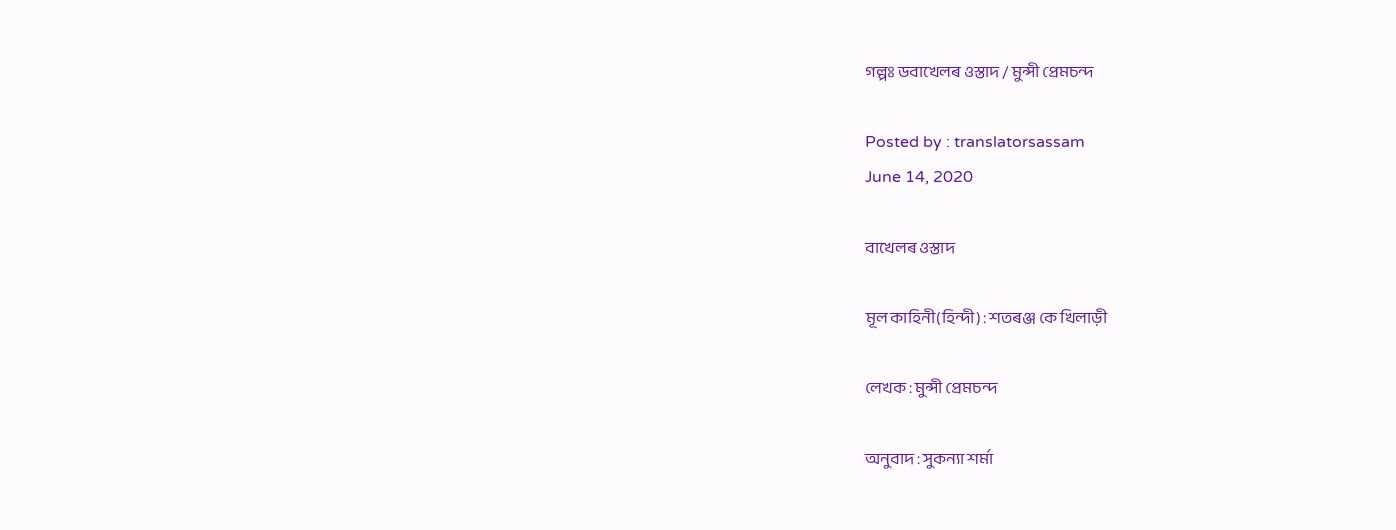গল্পঃ ডবাখেলৰ ওস্তাদ / মুন্সী প্ৰেমচন্দ

Posted by : translatorsassam
June 14, 2020

বাখেলৰ ওস্তাদ

মূল কাহিনী(হিন্দী) : শতৰঞ্জ কে খিলাড়ী

লেখক : মুন্সী প্ৰেমচন্দ

অনুবাদ : সুকন্যা শৰ্মা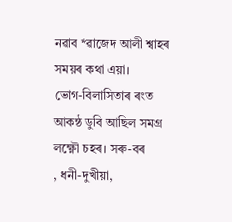নৱাব *ৱাজেদ আলী শ্বাহৰ সময়ৰ কথা এয়া।
ভোগ-বিলাসিতাৰ ৰংত আকন্ঠ ডুবি আছিল সমগ্ৰ লক্ষ্ণৌ চহৰ। সৰু-বৰ
, ধনী-দুখীয়া,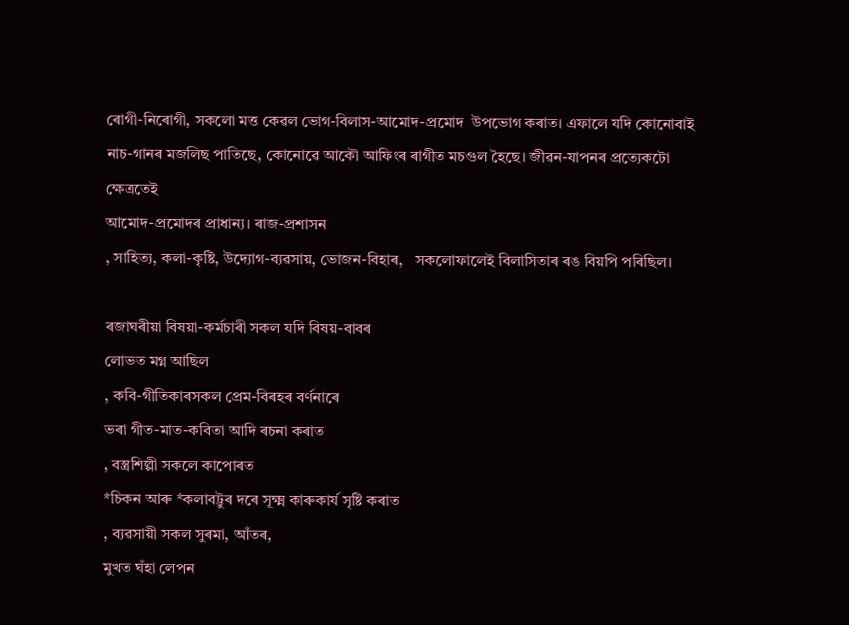ৰোগী-নিৰোগী, সকলো মত্ত কেৱল ভোগ-বিলাস-আমোদ-প্ৰমোদ  উপভোগ কৰাত। এফালে যদি কোনোবাই নাচ-গানৰ মজলিছ পাতিছে, কোনোৱে আকৌ আফিংৰ ৰাগীত মচগুল হৈছে। জীৱন-যাপনৰ প্ৰত্যেকটো ক্ষেত্ৰতেই
আমোদ-প্ৰমোদৰ প্ৰাধান্য। ৰাজ-প্ৰশাসন
, সাহিত্য, কলা-কৃষ্টি, উদ্যোগ-ব্যৱসায়, ভোজন-বিহাৰ,   সকলোফালেই বিলাসিতাৰ ৰঙ বিয়পি পৰিছিল।

ৰজাঘৰীয়া বিষয়া-কৰ্মচাৰী সকল যদি বিষয়-বাবৰ
লোভত মগ্ন আছিল
, কবি-গীতিকাৰসকল প্ৰেম-বিৰহৰ বৰ্ণনাৰে
ভৰা গীত-মাত-কবিতা আদি ৰচনা কৰাত
, বস্ত্ৰশিল্পী সকলে কাপোৰত
*চিকন আৰু *কলাবট্টুৰ দৰে সূক্ষ্ম কাৰুকাৰ্য সৃষ্টি কৰাত
, ব্যৱসায়ী সকল সুৰমা, আঁতৰ,
মুখত ঘঁহা লেপন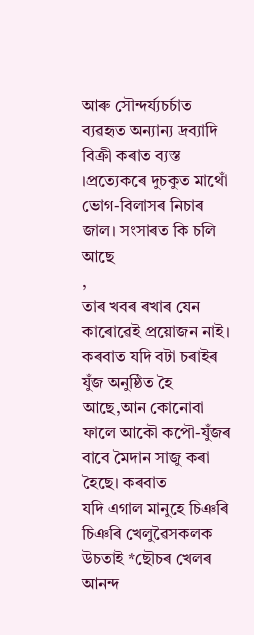আৰু সৌন্দৰ্য্যচৰ্চাত ব্যৱহৃত অন্যান্য দ্ৰব্যাদি
বিক্ৰী কৰাত ব্যস্ত ।প্ৰত্যেকৰে দুচকুত মাথোঁ ভোগ-বিলাসৰ নিচাৰ জাল। সংসাৰত কি চলি
আছে
,
তাৰ খবৰ ৰখাৰ যেন কাৰোৱেই প্ৰয়োজন নাই। কৰবাত যদি বটা চৰাইৰ যুঁজ অনুষ্ঠিত হৈ আছে,আন কোনোবা ফালে আকৌ কপৌ-যুঁজৰ বাবে মৈদান সাজু কৰা হৈছে। কৰবাত
যদি এগাল মানুহে চিঞৰি চিঞৰি খেলুৱৈসকলক উচতাই *ছৌচৰ খেলৰ আনন্দ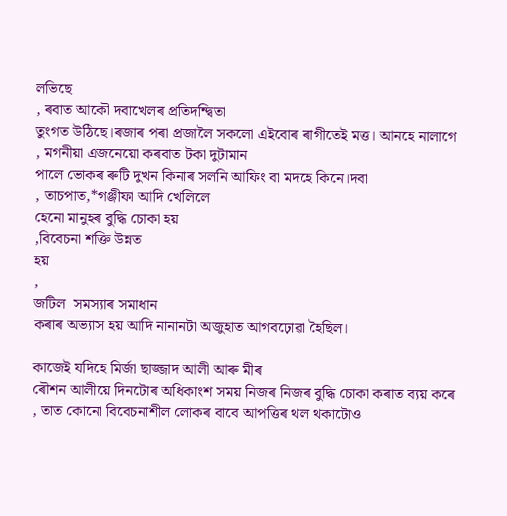লভিছে
, ৰবাত আকৌ দবাখেলৰ প্ৰতিদন্দ্বিতা
তুংগত উঠিছে।ৰজাৰ পৰা প্ৰজালৈ সকলো এইবোৰ ৰাগীতেই মত্ত। আনহে নালাগে
, মগনীয়া এজনেয়ো কৰবাত টকা দুটামান
পালে ভোকৰ ৰুটি দুখন কিনাৰ সলনি আফিং বা মদহে কিনে।দবা
, তাচপাত,*গঞ্জীফা আদি খেলিলে
হেনো মানুহৰ বুদ্ধি চোকা হয়
,বিবেচনা শক্তি উন্নত
হয়
,
জটিল  সমস্যাৰ সমাধান
কৰাৰ অভ্যাস হয় আদি নানানটা অজুহাত আগবঢ়োৱা হৈছিল।

কাজেই যদিহে মিৰ্জা ছাজ্জাদ আলী আৰু মীৰ
ৰৌশন আলীয়ে দিনটোৰ অধিকাংশ সময় নিজৰ নিজৰ বুদ্ধি চোকা কৰাত ব্যয় কৰে
, তাত কোনো বিবেচনাশীল লোকৰ বাবে আপত্তিৰ থল থকাটোও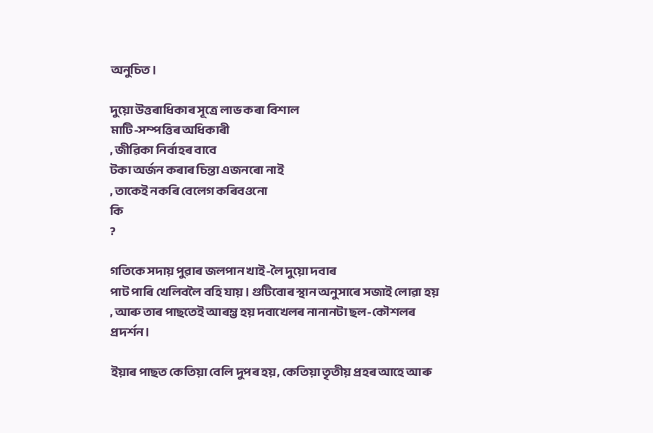অনুচিত।

দুয়ো উত্তৰাধিকাৰ সূত্ৰে লাভ কৰা বিশাল
মাটি-সম্পত্তিৰ অধিকাৰী
, জীৱিকা নিৰ্বাহৰ বাবে
টকা অর্জন কৰাৰ চিন্তা এজনৰো নাই
, তাকেই নকৰি বেলেগ কৰিবওনো
কি
?

গতিকে সদায় পুৱাৰ জলপান খাই-লৈ দুয়ো দবাৰ
পাট পাৰি খেলিবলৈ বহি যায়। গুটিবোৰ স্থান অনুসাৰে সজাই লোৱা হয়
, আৰু তাৰ পাছতেই আৰম্ভ হয় দবাখেলৰ নানানটা ছল-কৌশলৰ প্ৰদৰ্শন।

ইয়াৰ পাছত কেতিয়া বেলি দুপৰ হয়, কেতিয়া তৃতীয় প্ৰহৰ আহে আৰু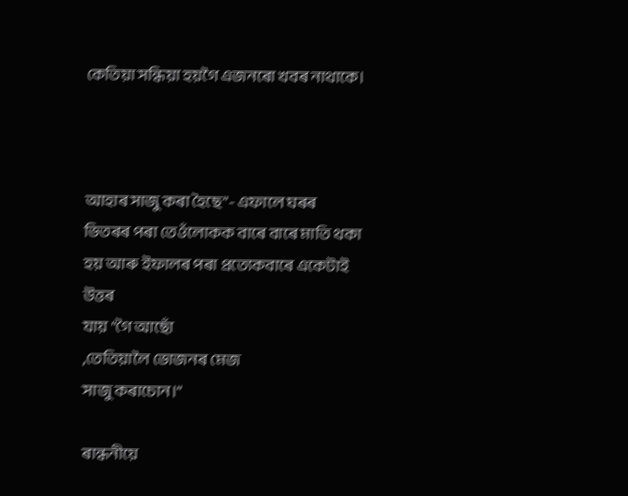কেতিয়া সন্ধিয়া হয়গৈ এজনৰো খবৰ নাথাকে।



আহাৰ সাজু কৰা হৈছে”- এফালে ঘৰৰ
ভিতৰৰ পৰা তেওঁলোকক বাৰে বাৰে মাতি থকা হয় আৰু ইফালৰ পৰা প্ৰত্যেকবাৰে একেটাই উত্তৰ
যায় “গৈ আছোঁ
,তেতিয়ালৈ ভোজনৰ মেজ
সাজু কৰাচোন।”

ৰান্ধনীয়ে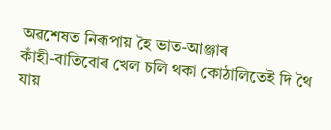অৱশেষত নিৰূপায় হৈ ভাত-আঞ্জাৰ
কাঁহী-বাতিবোৰ খেল চলি থকা কোঠালিতেই দি থৈ যায়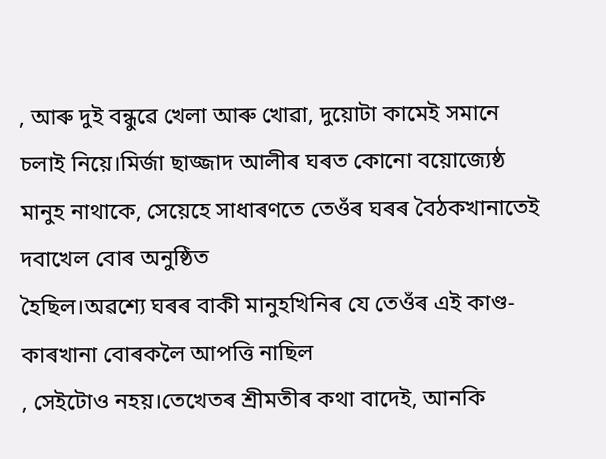, আৰু দুই বন্ধুৱে খেলা আৰু খোৱা, দুয়োটা কামেই সমানে চলাই নিয়ে।মিৰ্জা ছাজ্জাদ আলীৰ ঘৰত কোনো বয়োজ্যেষ্ঠ মানুহ নাথাকে, সেয়েহে সাধাৰণতে তেওঁৰ ঘৰৰ বৈঠকখানাতেই দবাখেল বোৰ অনুষ্ঠিত
হৈছিল।অৱশ্যে ঘৰৰ বাকী মানুহখিনিৰ যে তেওঁৰ এই কাণ্ড-কাৰখানা বোৰকলৈ আপত্তি নাছিল
, সেইটোও নহয়।তেখেতৰ শ্ৰীমতীৰ কথা বাদেই, আনকি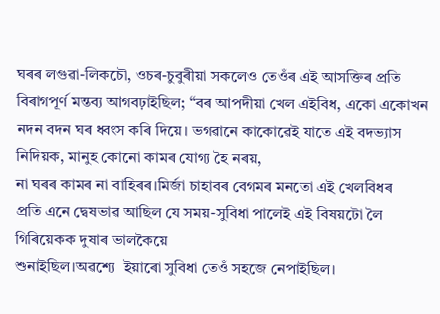ঘৰৰ লগুৱা-লিকচৌ, ওচৰ-চুবুৰীয়া সকলেও তেওঁৰ এই আসক্তিৰ প্ৰতি বিৰাগপূৰ্ণ মন্তব্য আগবঢ়াইছিল; “বৰ আপদীয়া খেল এইবিধ, একো একোখন নদন বদন ঘৰ ধ্বংস কৰি দিয়ে। ভগৱানে কাকোৱেই যাতে এই বদভ্যাস নিদিয়ক, মানুহ কোনো কামৰ যোগ্য হৈ নৰয়,
না ঘৰৰ কামৰ না বাহিৰৰ।মিৰ্জা চাহাবৰ বেগমৰ মনতো এই খেলবিধৰ
প্ৰতি এনে দ্বেষভাৱ আছিল যে সময়-সুবিধা পালেই এই বিষয়টো লৈ গিৰিয়েকক দুষাৰ ভালকৈয়ে
শুনাইছিল।অৱশ্যে  ইয়াৰো সুবিধা তেওঁ সহজে নেপাইছিল।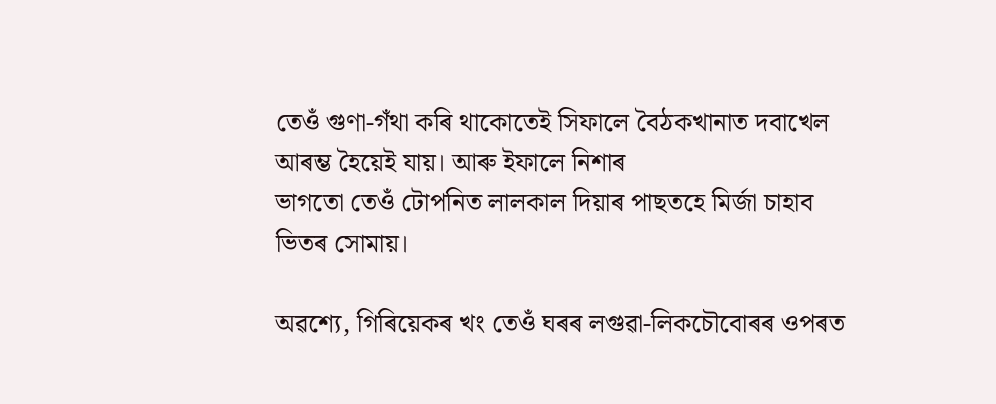তেওঁ গুণা-গঁথা কৰি থাকোতেই সিফালে বৈঠকখানাত দবাখেল আৰম্ভ হৈয়েই যায়। আৰু ইফালে নিশাৰ
ভাগতো তেওঁ টোপনিত লালকাল দিয়াৰ পাছতহে মিৰ্জা চাহাব ভিতৰ সোমায়।

অৱশ্যে, গিৰিয়েকৰ খং তেওঁ ঘৰৰ লগুৱা-লিকচৌবোৰৰ ওপৰত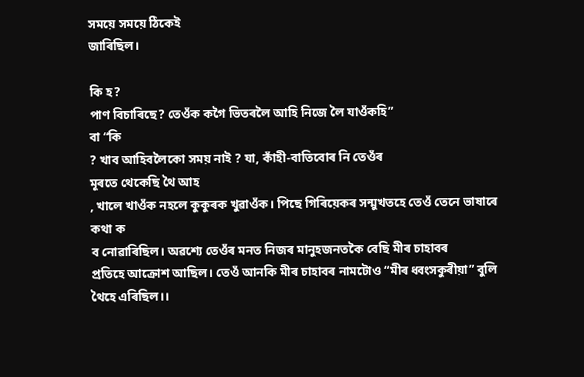সময়ে সময়ে ঠিকেই
জাৰিছিল।

কি হ?
পাণ বিচাৰিছে? তেওঁক কগৈ ভিতৰলৈ আহি নিজে লৈ যাওঁকহি”
বা “কি
? খাব আহিবলৈকো সময় নাই ? যা, কাঁহী-বাতিবোৰ নি তেওঁৰ
মূৰতে থেকেছি থৈ আহ
, খালে খাওঁক নহলে কুকুৰক খুৱাওঁক। পিছে গিৰিয়েকৰ সন্মুখতহে তেওঁ তেনে ভাষাৰে
কথা ক
ব নোৱাৰিছিল। অৱশ্যে তেওঁৰ মনত নিজৰ মানুহজনতকৈ বেছি মীৰ চাহাবৰ
প্ৰতিহে আক্ৰোশ আছিল। তেওঁ আনকি মীৰ চাহাবৰ নামটোও “মীৰ ধ্বংসকুৰীয়া” বুলি
থৈহে এৰিছিল।।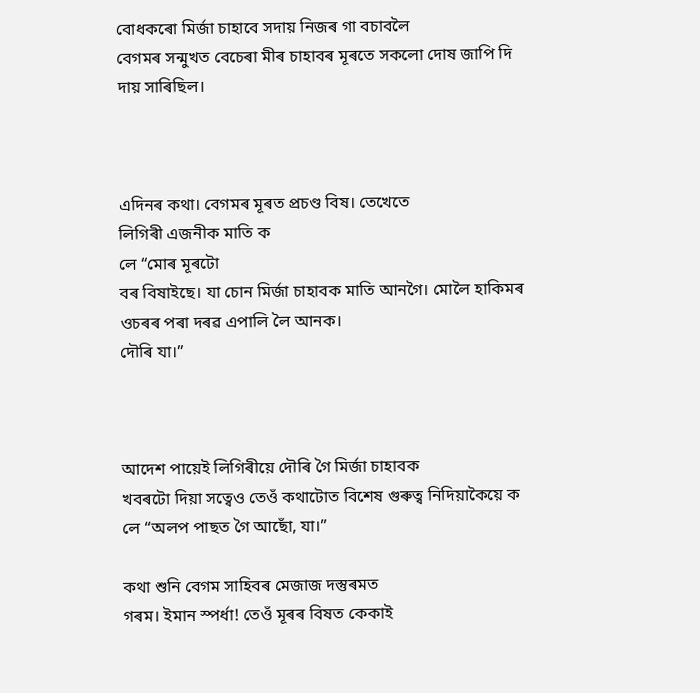বোধকৰো মিৰ্জা চাহাবে সদায় নিজৰ গা বচাবলৈ
বেগমৰ সন্মুখত বেচেৰা মীৰ চাহাবৰ মূৰতে সকলো দোষ জাপি দি দায় সাৰিছিল।



এদিনৰ কথা। বেগমৰ মূৰত প্ৰচণ্ড বিষ। তেখেতে
লিগিৰী এজনীক মাতি ক
লে “মোৰ মূৰটো
বৰ বিষাইছে। যা চোন মিৰ্জা চাহাবক মাতি আনগৈ। মোলৈ হাকিমৰ ওচৰৰ পৰা দৰৱ এপালি লৈ আনক।
দৌৰি যা।”



আদেশ পায়েই লিগিৰীয়ে দৌৰি গৈ মিৰ্জা চাহাবক
খবৰটো দিয়া সত্বেও তেওঁ কথাটোত বিশেষ গুৰুত্ব নিদিয়াকৈয়ে ক
লে “অলপ পাছত গৈ আছোঁ, যা।”

কথা শুনি বেগম সাহিবৰ মেজাজ দস্তুৰমত
গৰম। ইমান স্পৰ্ধা! তেওঁ মূৰৰ বিষত কেকাই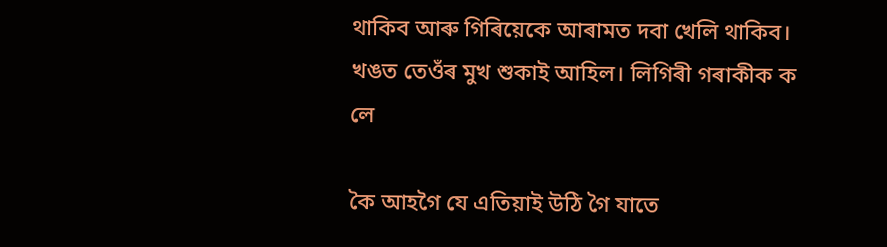থাকিব আৰু গিৰিয়েকে আৰামত দবা খেলি থাকিব।
খঙত তেওঁৰ মুখ শুকাই আহিল। লিগিৰী গৰাকীক ক
লে

কৈ আহগৈ যে এতিয়াই উঠি গৈ যাতে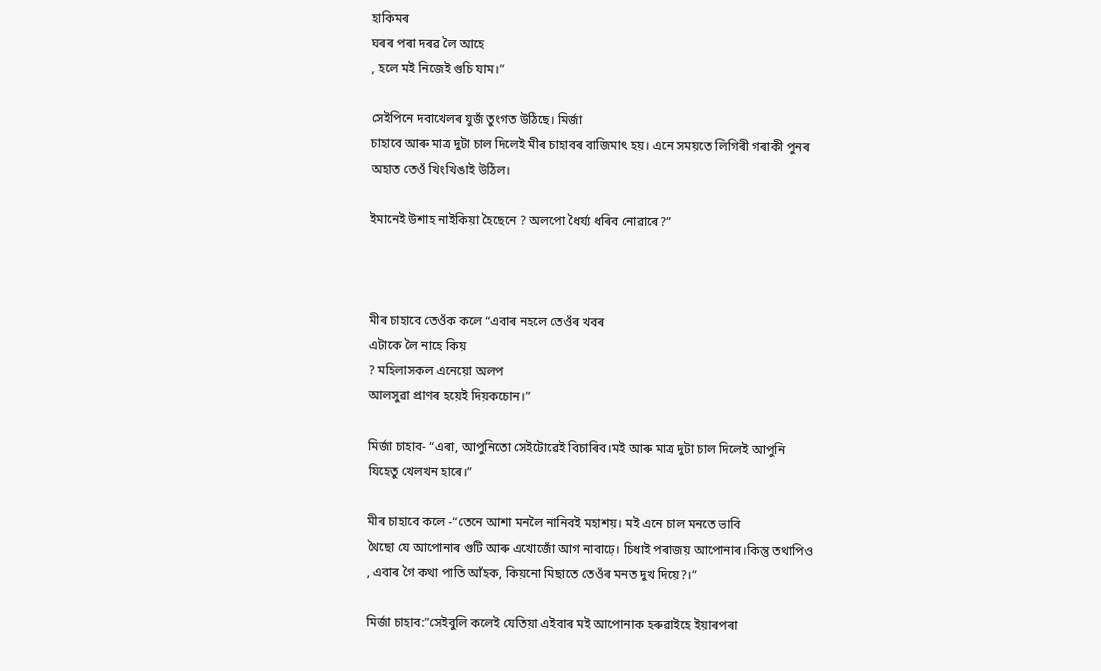হাকিমৰ
ঘৰৰ পৰা দৰৱ লৈ আহে
, হলে মই নিজেই গুচি যাম।”

সেইপিনে দবাখেলৰ যুজঁ তুংগত উঠিছে। মিৰ্জা
চাহাবে আৰু মাত্ৰ দুটা চাল দিলেই মীৰ চাহাবৰ বাজিমাৎ হয়। এনে সময়তে লিগিৰী গৰাকী পুনৰ
অহাত তেওঁ খিংখিঙাই উঠিল।

ইমানেই উশাহ নাইকিয়া হৈছেনে ? অলপো ধৈৰ্য্য ধৰিব নোৱাৰে?”



মীৰ চাহাবে তেওঁক কলে “এবাৰ নহলে তেওঁৰ খবৰ
এটাকে লৈ নাহে কিয়
? মহিলাসকল এনেয়ো অলপ
আলসুৱা প্ৰাণৰ হয়েই দিয়কচোন।”

মিৰ্জা চাহাব- “এৰা, আপুনিতো সেইটোৱেই বিচাৰিব।মই আৰু মাত্ৰ দুটা চাল দিলেই আপুনি
যিহেতু খেলখন হাৰে।”

মীৰ চাহাবে কলে -“তেনে আশা মনলৈ নানিবই মহাশয়। মই এনে চাল মনতে ভাবি
থৈছো যে আপোনাৰ গুটি আৰু এখোজোঁ আগ নাবাঢ়ে। চিধাই পৰাজয় আপোনাৰ।কিন্তু তথাপিও
, এবাৰ গৈ কথা পাতি আঁহক, কিয়নো মিছাতে তেওঁৰ মনত দুখ দিয়ে?।”

মিৰ্জা চাহাব:”সেইবুলি কলেই যেতিয়া এইবাৰ মই আপোনাক হৰুৱাইহে ইয়াৰপৰা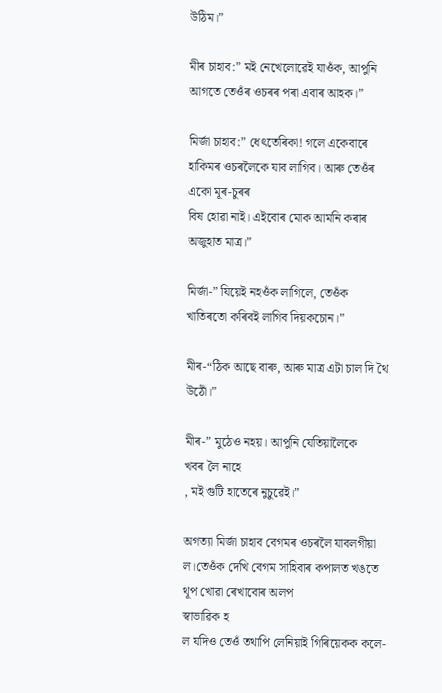উঠিম।”

মীৰ চাহাব:” মই নেখেলোৱেই যাওঁক, আপুনি আগতে তেওঁৰ ওচৰৰ পৰা এবাৰ আহক।”

মিৰ্জা চাহাব:” ধেৎতেৰিকা! গলে একেবাৰে হাকিমৰ ওচৰলৈকে যাব লাগিব। আৰু তেওঁৰ একো মূৰ-চুৰৰ
বিষ হোৱা নাই। এইবোৰ মোক আমনি কৰাৰ অজুহাত মাত্ৰ।”

মিৰ্জা-” যিয়েই নহওঁক লাগিলে, তেওঁক খাতিৰতো কৰিবই লাগিব দিয়কচোন।”

মীৰ-“ঠিক আছে বাৰু, আৰু মাত্ৰ এটা চাল দি থৈ উঠোঁ।”

মীৰ-” মুঠেও নহয়। আপুনি যেতিয়ালৈকে
খবৰ লৈ নাহে
, মই গুটি হাতেৰে নুচুৱেই।”

অগত্যা মিৰ্জা চাহাব বেগমৰ ওচৰলৈ যাবলগীয়া
ল।তেওঁক দেখি বেগম সাহিবাৰ কপালত খঙতে থূপ খোৱা ৰেখাবোৰ অলপ
স্বাভাৱিক হ
ল যদিও তেওঁ তথাপি লেনিয়াই গিৰিয়েকক কলে-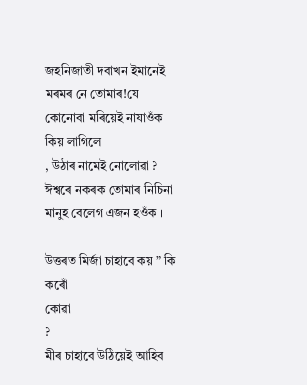জহনিজাতী দবাখন ইমানেই মৰমৰ নে তোমাৰ!যে
কোনোবা মৰিয়েই নাযাওঁক কিয় লাগিলে
, উঠাৰ নামেই নোলোৱা ? ঈশ্বৰে নকৰক তোমাৰ নিচিনা মানুহ বেলেগ এজন হওঁক ।

উত্তৰত মিৰ্জা চাহাবে কয় ” কি কৰোঁ
কোৱা
?
মীৰ চাহাবে উঠিয়েই আহিব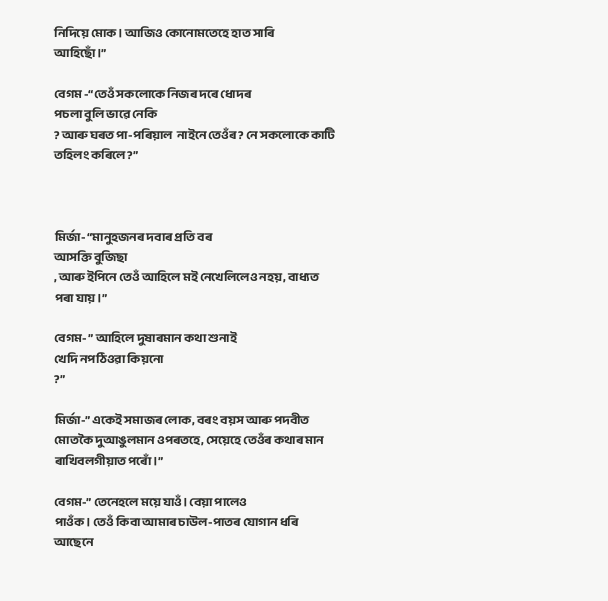নিদিয়ে মোক। আজিও কোনোমতেহে হাত সাৰি
আহিছোঁ।”

বেগম -“তেওঁ সকলোকে নিজৰ দৰে ধোদৰ
পচলা বুলি ভাৱে নেকি
? আৰু ঘৰত পা-পৰিয়াল  নাইনে তেওঁৰ? নে সকলোকে কাটি তহিলং কৰিলে?”



মিৰ্জা- “মানুহজনৰ দবাৰ প্ৰতি বৰ
আসক্তি বুজিছা
, আৰু ইপিনে তেওঁ আহিলে মই নেখেলিলেও নহয়, বাধ্যত পৰা যায়।”

বেগম- ” আহিলে দুষাৰমান কথা শুনাই
খেদি নপঠিওৱা কিয়নো
?”

মিৰ্জা-” একেই সমাজৰ লোক, বৰং বয়স আৰু পদবীত মোতকৈ দুআঙুলমান ওপৰতহে, সেয়েহে তেওঁৰ কথাৰ মান ৰাখিবলগীয়াত পৰোঁ।”

বেগম-” তেনেহলে ময়ে যাওঁ। বেয়া পালেও
পাওঁক। তেওঁ কিবা আমাৰ চাউল-পাতৰ যোগান ধৰি আছেনে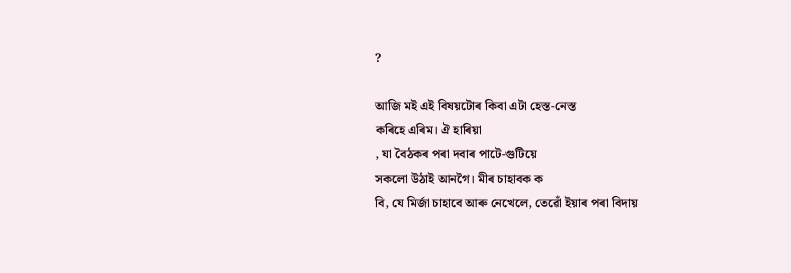?

আজি মই এই বিষয়টোৰ কিবা এটা হেস্ত-নেস্ত
কৰিহে এৰিম। ঐ হাৰিয়া
, যা বৈঠকৰ পৰা দবাৰ পাটে-গুটিয়ে
সকলো উঠাই আনগৈ। মীৰ চাহাবক ক
বি, যে মিৰ্জা চাহাবে আৰু নেখেলে, তেৱোঁ ইয়াৰ পৰা বিদায়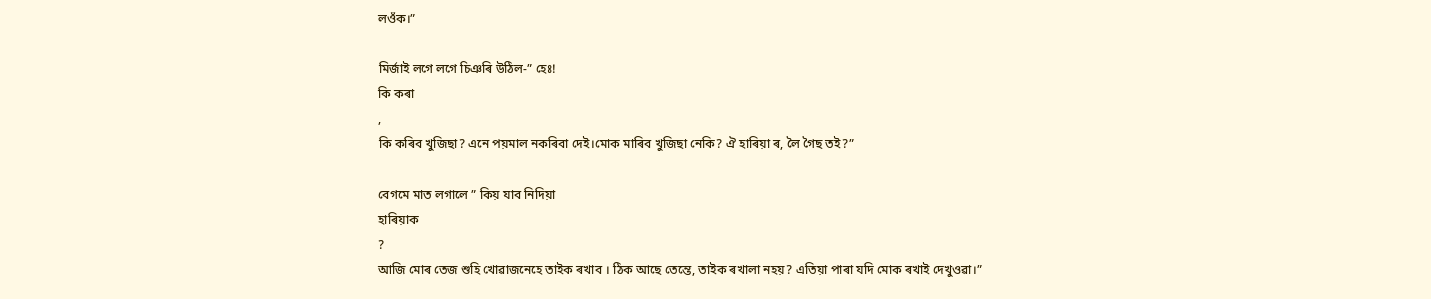লওঁক।”

মিৰ্জাই লগে লগে চিঞৰি উঠিল-” হেঃ!
কি কৰা
,
কি কৰিব খুজিছা? এনে পয়মাল নকৰিবা দেই।মোক মাৰিব খুজিছা নেকি? ঐ হাৰিয়া ৰ, লৈ গৈছ তই?”

বেগমে মাত লগালে ” কিয় যাব নিদিয়া
হাৰিয়াক
?
আজি মোৰ তেজ শুহি খোৱাজনেহে তাইক ৰখাব । ঠিক আছে তেন্তে, তাইক ৰখালা নহয়? এতিয়া পাৰা যদি মোক ৰখাই দেখুওৱা।”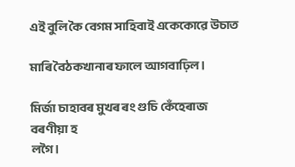এই বুলি কৈ বেগম সাহিবাই একেকোৱে উচাত

মাৰি বৈঠকখানাৰ ফালে আগবাঢ়িল।

মিৰ্জা চাহাবৰ মুখৰ ৰং গুচি কেঁহেৰাজ
বৰণীয়া হ
লগৈ।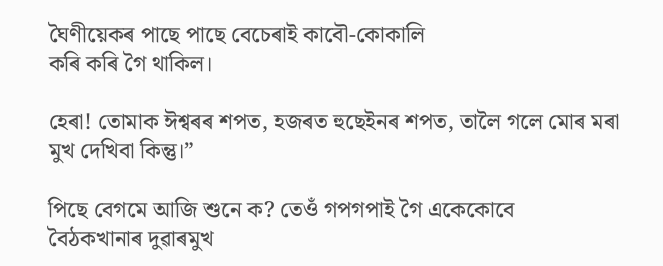ঘৈণীয়েকৰ পাছে পাছে বেচেৰাই কাবৌ-কোকালি
কৰি কৰি গৈ থাকিল।

হেৰা! তোমাক ঈশ্বৰৰ শপত, হজৰত হুছেইনৰ শপত, তালৈ গলে মোৰ মৰা মুখ দেখিবা কিন্তু।”

পিছে বেগমে আজি শুনে ক? তেওঁ গপগপাই গৈ একেকোবে
বৈঠকখানাৰ দুৱাৰমুখ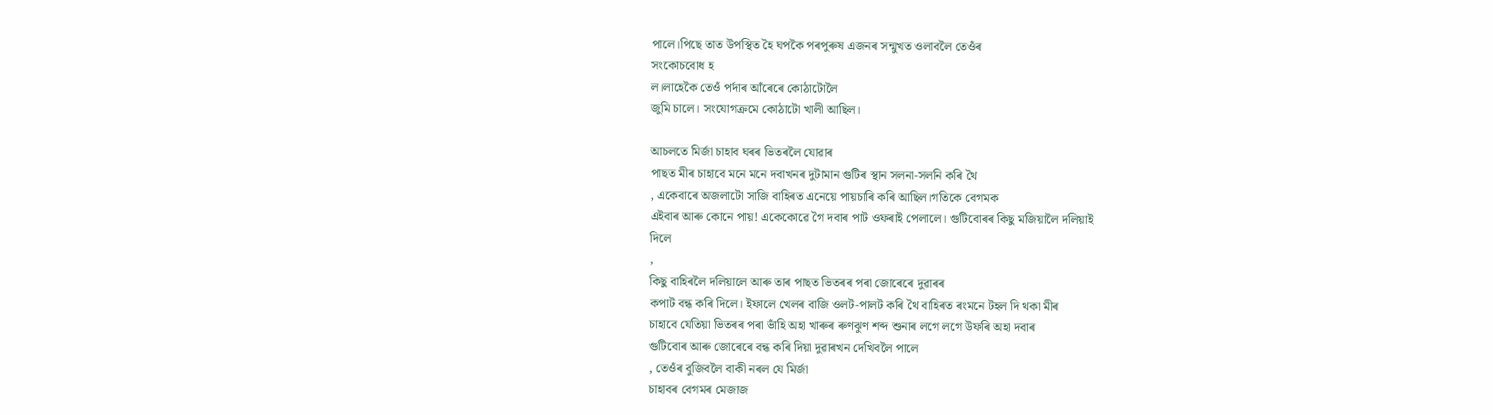পালে।পিছে তাত উপস্থিত হৈ ঘপকৈ পৰপুৰুষ এজনৰ সন্মুখত ওলাবলৈ তেওঁৰ
সংকোচবোধ হ
ল।লাহেকৈ তেওঁ পৰ্দাৰ আঁৰেৰে কোঠাটোলৈ
জুমি চালে। সংযোগক্ৰমে কোঠাটো খালী আছিল।

আচলতে মিৰ্জা চাহাব ঘৰৰ ভিতৰলৈ যোৱাৰ
পাছত মীৰ চাহাবে মনে মনে দবাখনৰ দুটামান গুটিৰ স্থান সলনা-সলনি কৰি থৈ
, একেবাৰে অজলাটো সাজি বাহিৰত এনেয়ে পায়চাৰি কৰি আছিল।গতিকে বেগমক
এইবাৰ আৰু কোনে পায়! একেকোৱে গৈ দবাৰ পাট ওফৰাই পেলালে। গুটিবোৰৰ কিছু মজিয়ালৈ দলিয়াই
দিলে
,
কিছু বাহিৰলৈ দলিয়ালে আৰু তাৰ পাছত ভিতৰৰ পৰা জোৰেৰে দুৱাৰৰ
কপাট বন্ধ কৰি দিলে। ইফালে খেলৰ বাজি ওলট-পালট কৰি থৈ বাহিৰত ৰংমনে টহল দি থকা মীৰ
চাহাবে যেতিয়া ভিতৰৰ পৰা ভাঁহি অহা খাৰুৰ ৰুণঝুণ শব্দ শুনাৰ লগে লগে উফৰি অহা দবাৰ
গুটিবোৰ আৰু জোৰেৰে বন্ধ কৰি দিয়া দুৱাৰখন দেখিবলৈ পালে
, তেওঁৰ বুজিবলৈ বাকী নৰল যে মিৰ্জা
চাহাবৰ বেগমৰ মেজাজ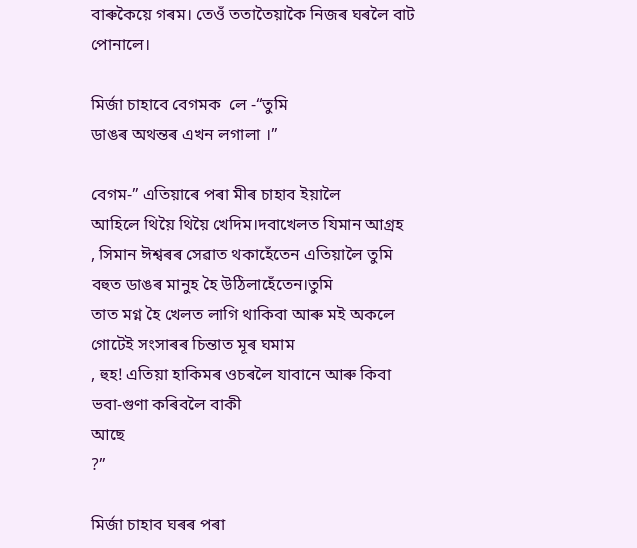বাৰুকৈয়ে গৰম। তেওঁ ততাতৈয়াকৈ নিজৰ ঘৰলৈ বাট পোনালে।

মিৰ্জা চাহাবে বেগমক  লে -“তুমি
ডাঙৰ অথন্তৰ এখন লগালা ।”

বেগম-” এতিয়াৰে পৰা মীৰ চাহাব ইয়ালৈ
আহিলে থিয়ৈ থিয়ৈ খেদিম।দবাখেলত যিমান আগ্ৰহ
, সিমান ঈশ্বৰৰ সেৱাত থকাহেঁতেন এতিয়ালৈ তুমি বহুত ডাঙৰ মানুহ হৈ উঠিলাহেঁতেন।তুমি
তাত মগ্ন হৈ খেলত লাগি থাকিবা আৰু মই অকলে গোটেই সংসাৰৰ চিন্তাত মূৰ ঘমাম
, হুহ! এতিয়া হাকিমৰ ওচৰলৈ যাবানে আৰু কিবা ভবা-গুণা কৰিবলৈ বাকী
আছে
?”

মিৰ্জা চাহাব ঘৰৰ পৰা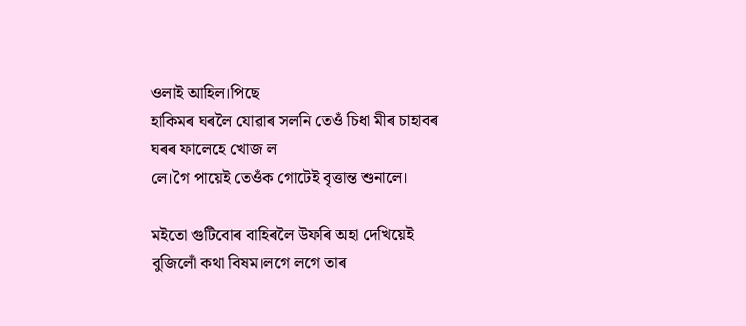ওলাই আহিল।পিছে
হাকিমৰ ঘৰলৈ যোৱাৰ সলনি তেওঁ চিধা মীৰ চাহাবৰ ঘৰৰ ফালেহে খোজ ল
লে।গৈ পায়েই তেওঁক গোটেই বৃত্তান্ত শুনালে।

মইতো গুটিবোৰ বাহিৰলৈ উফৰি অহা দেখিয়েই
বুজিলোঁ কথা বিষম।লগে লগে তাৰ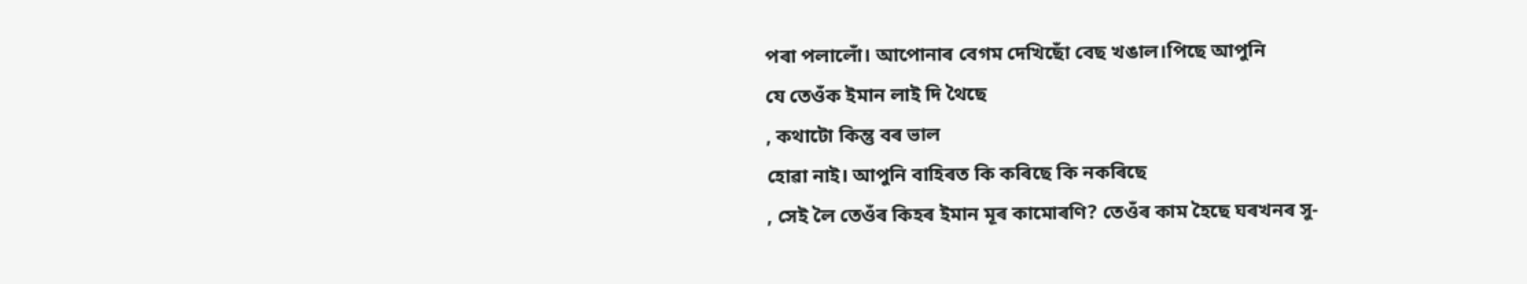পৰা পলালোঁ। আপোনাৰ বেগম দেখিছোঁ বেছ খঙাল।পিছে আপুনি
যে তেওঁক ইমান লাই দি থৈছে
, কথাটো কিন্তু বৰ ভাল
হোৱা নাই। আপুনি বাহিৰত কি কৰিছে কি নকৰিছে
, সেই লৈ তেওঁৰ কিহৰ ইমান মূৰ কামোৰণি? তেওঁৰ কাম হৈছে ঘৰখনৰ সু-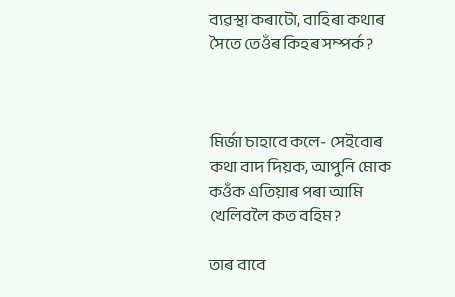ব্যৱস্থা কৰাটো, বাহিৰা কথাৰ সৈতে তেওঁৰ কিহৰ সম্পৰ্ক?



মিৰ্জা চাহাবে কলে- সেইবোৰ কথা বাদ দিয়ক, আপুনি মোক কওঁক এতিয়াৰ পৰা আমি খেলিবলৈ কত বহিম?

তাৰ বাবে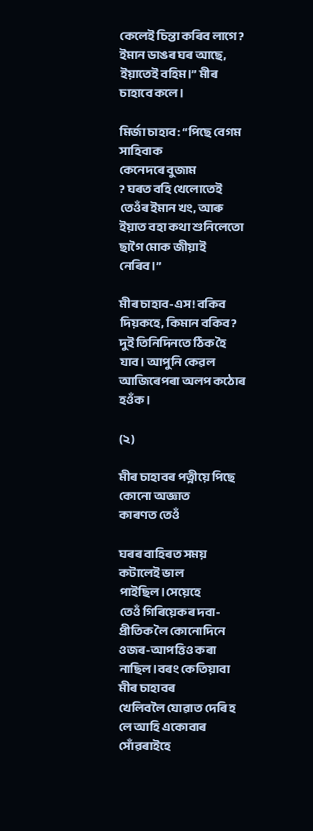কেলেই চিন্তা কৰিব লাগে? ইমান ডাঙৰ ঘৰ আছে, ইয়াতেই বহিম।” মীৰ চাহাবে কলে।

মিৰ্জা চাহাব: “পিছে বেগম সাহিবাক
কেনেদৰে বুজাম
? ঘৰত বহি খেলোতেই তেওঁৰ ইমান খং, আৰু ইয়াত বহা কথা শুনিলেতো ছাগৈ মোক জীয়াই নেৰিব।”

মীৰ চাহাব-এস! বকিব দিয়কহে, কিমান বকিব? দুই তিনিদিনতে ঠিক হৈ যাব। আপুনি কেৱল আজিৰেপৰা অলপ কঠোৰ হওঁক।

(২)

মীৰ চাহাবৰ পত্নীয়ে পিছে কোনো অজ্ঞাত
কাৰণত তেওঁ

ঘৰৰ বাহিৰত সময় কটালেই ভাল পাইছিল।সেয়েহে
তেওঁ গিৰিয়েকৰ দবা-প্ৰীতিক লৈ কোনোদিনে ওজৰ-আপত্তিও কৰা নাছিল।বৰং কেতিয়াবা মীৰ চাহাবৰ
খেলিবলৈ যোৱাত দেৰি হ
লে আহি একোবাৰ সোঁৱৰাইহে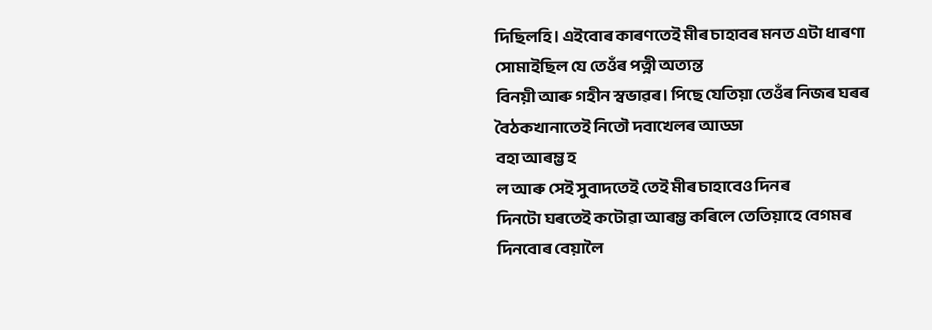দিছিলহি। এইবোৰ কাৰণতেই মীৰ চাহাবৰ মনত এটা ধাৰণা সোমাইছিল যে তেওঁৰ পত্নী অত্যন্ত
বিনয়ী আৰু গহীন স্বভাৱৰ। পিছে যেতিয়া তেওঁৰ নিজৰ ঘৰৰ বৈঠকখানাতেই নিতৌ দবাখেলৰ আড্ডা
বহা আৰম্ভ হ
ল আৰু সেই সুবাদতেই তেই মীৰ চাহাবেও দিনৰ
দিনটো ঘৰতেই কটোৱা আৰম্ভ কৰিলে তেতিয়াহে বেগমৰ দিনবোৰ বেয়ালৈ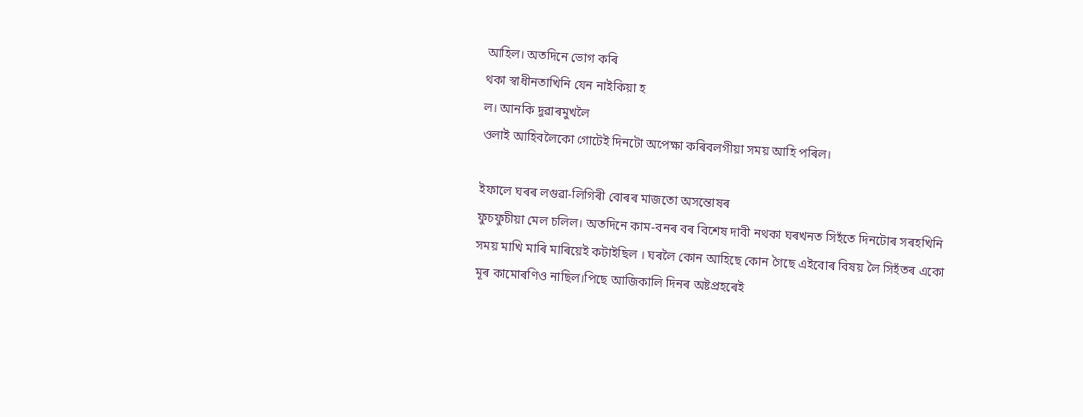আহিল। অতদিনে ভোগ কৰি
থকা স্বাধীনতাখিনি যেন নাইকিয়া হ
ল। আনকি দুৱাৰমুখলৈ
ওলাই আহিবলৈকো গোটেই দিনটো অপেক্ষা কৰিবলগীয়া সময় আহি পৰিল।

ইফালে ঘৰৰ লগুৱা-লিগিৰী বোৰৰ মাজতো অসন্তোষৰ
ফুচফুচীয়া মেল চলিল। অতদিনে কাম-বনৰ বৰ বিশেষ দাবী নথকা ঘৰখনত সিহঁতে দিনটোৰ সৰহখিনি
সময় মাখি মাৰি মাৰিয়েই কটাইছিল । ঘৰলৈ কোন আহিছে কোন গৈছে এইবোৰ বিষয় লৈ সিহঁতৰ একো
মূৰ কামোৰণিও নাছিল।পিছে আজিকালি দিনৰ অষ্টপ্ৰহৰেই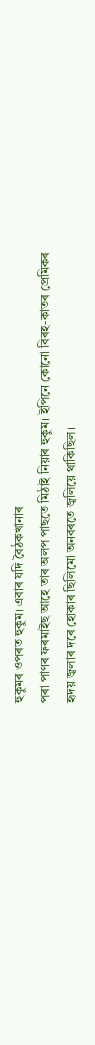হুকুমৰ ওপৰত হুকুম। এবাৰ যদি বৈঠকখানাৰ
পৰা পাণৰ ফৰমাইছ আহে তাৰ অলপ পাছতে মিঠাই নিয়াৰ হুকুম। ইপিনে কোনো বিৰহ-কাতৰ প্ৰেমিকৰ
হৃদয় জ্বলাৰ দৰে হোকাৰ ছিলিমো অনবৰতে জ্বলিয়ে থাকিছিল।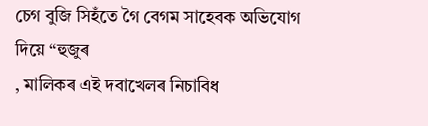চেগ বুজি সিহঁতে গৈ বেগম সাহেবক অভিযোগ
দিয়ে “হুজুৰ
, মালিকৰ এই দবাখেলৰ নিচাবিধ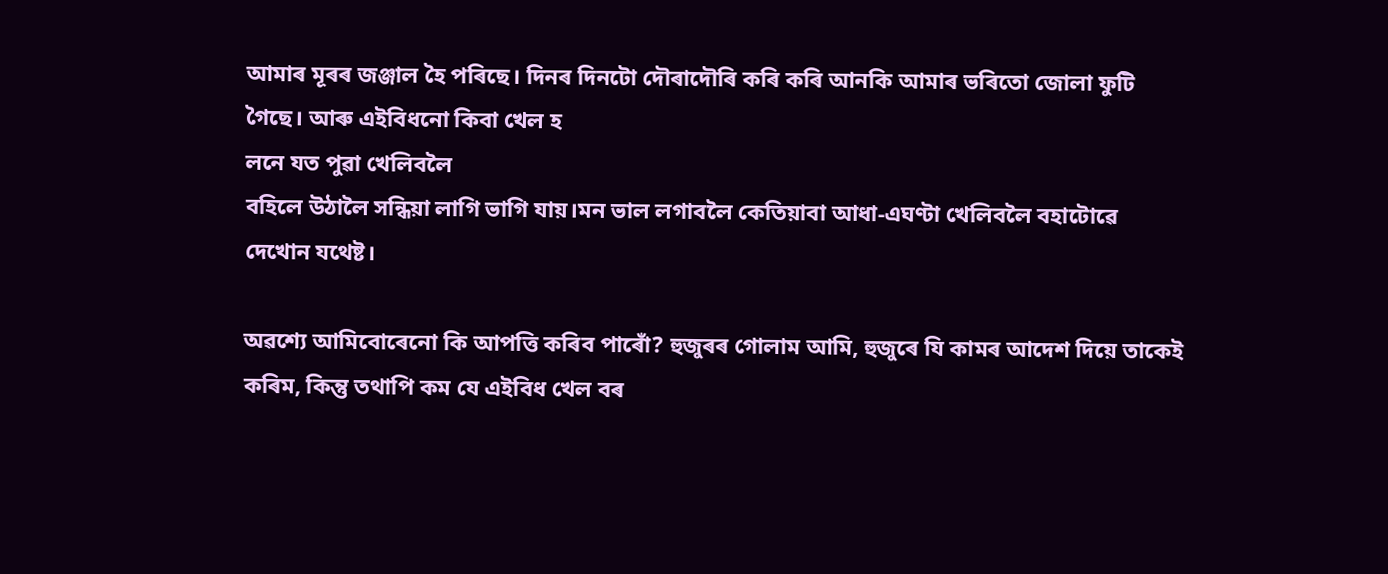আমাৰ মূৰৰ জঞ্জাল হৈ পৰিছে। দিনৰ দিনটো দৌৰাদৌৰি কৰি কৰি আনকি আমাৰ ভৰিতো জোলা ফুটি
গৈছে। আৰু এইবিধনো কিবা খেল হ
লনে যত পুৱা খেলিবলৈ
বহিলে উঠালৈ সন্ধিয়া লাগি ভাগি যায়।মন ভাল লগাবলৈ কেতিয়াবা আধা-এঘণ্টা খেলিবলৈ বহাটোৱে
দেখোন যথেষ্ট।

অৱশ্যে আমিবোৰেনো কি আপত্তি কৰিব পাৰোঁ? হুজুৰৰ গোলাম আমি, হুজুৰে যি কামৰ আদেশ দিয়ে তাকেই কৰিম, কিন্তু তথাপি কম যে এইবিধ খেল বৰ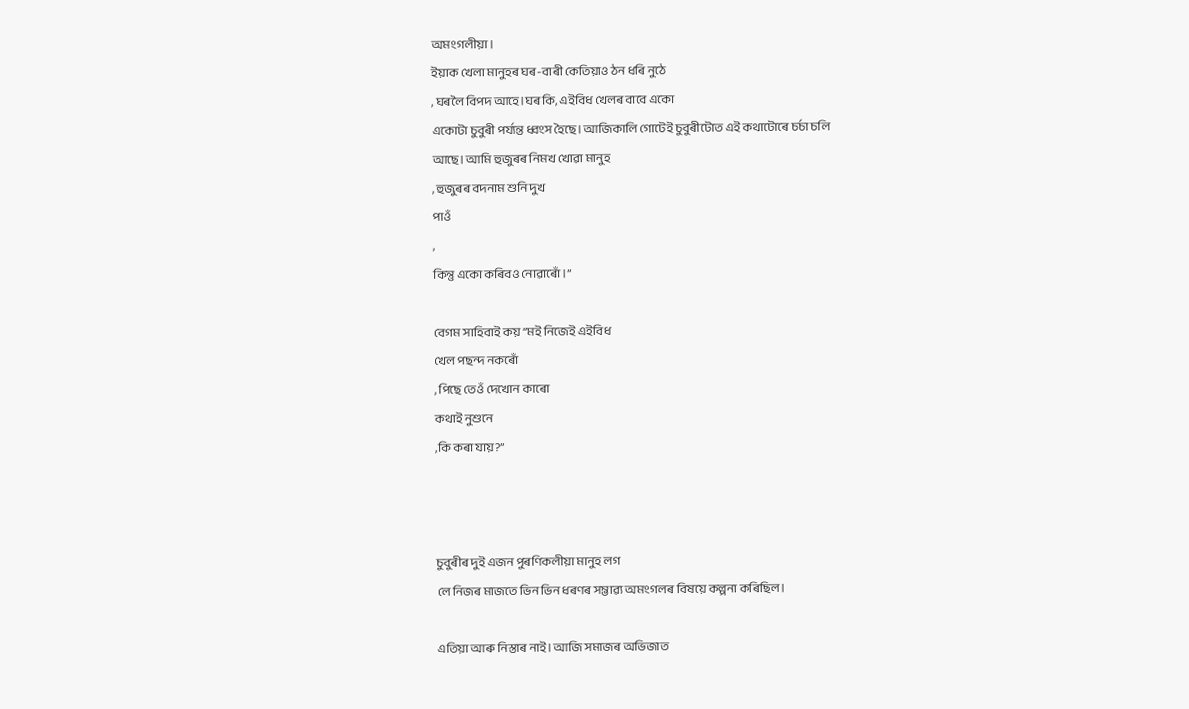অমংগলীয়া।
ইয়াক খেলা মানুহৰ ঘৰ-বাৰী কেতিয়াও ঠন ধৰি নুঠে
, ঘৰলৈ বিপদ আহে।ঘৰ কি, এইবিধ খেলৰ বাবে একো
একোটা চুবুৰী পৰ্য্যন্ত ধ্বংস হৈছে। আজিকালি গোটেই চুবুৰীটোত এই কথাটোৰে চৰ্চা চলি
আছে। আমি হুজুৰৰ নিমখ খোৱা মানুহ
, হুজুৰৰ বদনাম শুনি দুখ
পাওঁ
,
কিন্তু একো কৰিবও নোৱাৰোঁ।”

বেগম সাহিবাই কয় “মই নিজেই এইবিধ
খেল পছন্দ নকৰোঁ
, পিছে তেওঁ দেখোন কাৰো
কথাই নুশুনে
,কি কৰা যায়?”



চুবুৰীৰ দুই এজন পুৰণিকলীয়া মানুহ লগ
লে নিজৰ মাজতে ভিন ভিন ধৰণৰ সম্ভাৱ্য অমংগলৰ বিষয়ে কল্পনা কৰিছিল।

এতিয়া আৰু নিস্তাৰ নাই। আজি সমাজৰ অভিজাত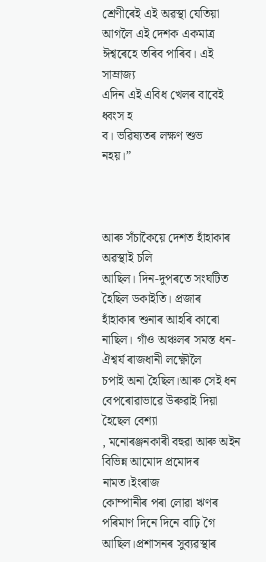শ্ৰেণীৰেই এই অৱস্থা যেতিয়া আগলৈ এই দেশক একমাত্ৰ ঈশ্বৰেহে তৰিব পাৰিব। এই সাম্ৰাজ্য
এদিন এই এবিধ খেলৰ বাবেই ধ্বংস হ
ব। ভৱিষ্যতৰ লক্ষণ শুভ
নহয়।”



আৰু সঁচাকৈয়ে দেশত হাঁহাকাৰ অৱস্থাই চলি
আছিল। দিন-দুপৰতে সংঘটিত হৈছিল ডকাইতি। প্ৰজাৰ
হাঁহাকাৰ শুনাৰ আহৰি কাৰো নাছিল। গাঁও অঞ্চলৰ সমস্ত ধন-ঐশ্বৰ্য ৰাজধানী লক্ষ্ণৌলৈ
চপাই অনা হৈছিল।আৰু সেই ধন বেপৰোৱাভাৱে উৰুৱাই দিয়া হৈছেল বেশ্যা
, মনোৰঞ্জনকাৰী বহুৱা আৰু অইন বিভিন্ন আমোদ প্ৰমোদৰ নামত।ইংৰাজ
কোম্পানীৰ পৰা লোৱা ঋণৰ পৰিমাণ দিনে দিনে বাঢ়ি গৈ আছিল।প্ৰশাসনৰ সুব্যৱস্থাৰ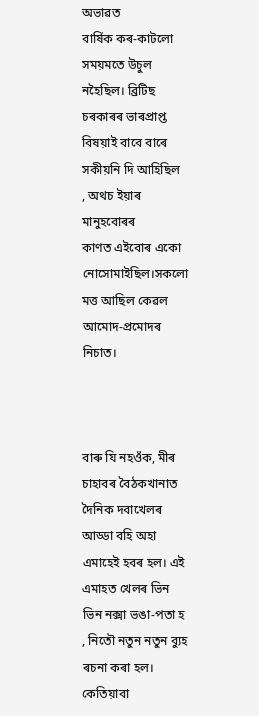অভাৱত
বাৰ্ষিক কৰ-কাটলো সময়মতে উচুল নহৈছিল। ব্ৰিটিছ চৰকাৰৰ ভাৰপ্ৰাপ্ত বিষয়াই বাবে বাৰে
সকীয়নি দি আহিছিল
, অথচ ইয়াৰ মানুহবোৰৰ
কাণত এইবোৰ একো নোসোমাইছিল।সকলো মত্ত আছিল কেৱল আমোদ-প্ৰমোদৰ  নিচাত।



বাৰু যি নহওঁক, মীৰ চাহাবৰ বৈঠকখানাত দৈনিক দবাখেলৰ আড্ডা বহি অহা এমাহেই হবৰ হল। এই এমাহত খেলৰ ভিন
ভিন নক্সা ভঙা-পতা হ
, নিতৌ নতুন নতুন ব্যুহ ৰচনা কৰা হল। কেতিয়াবা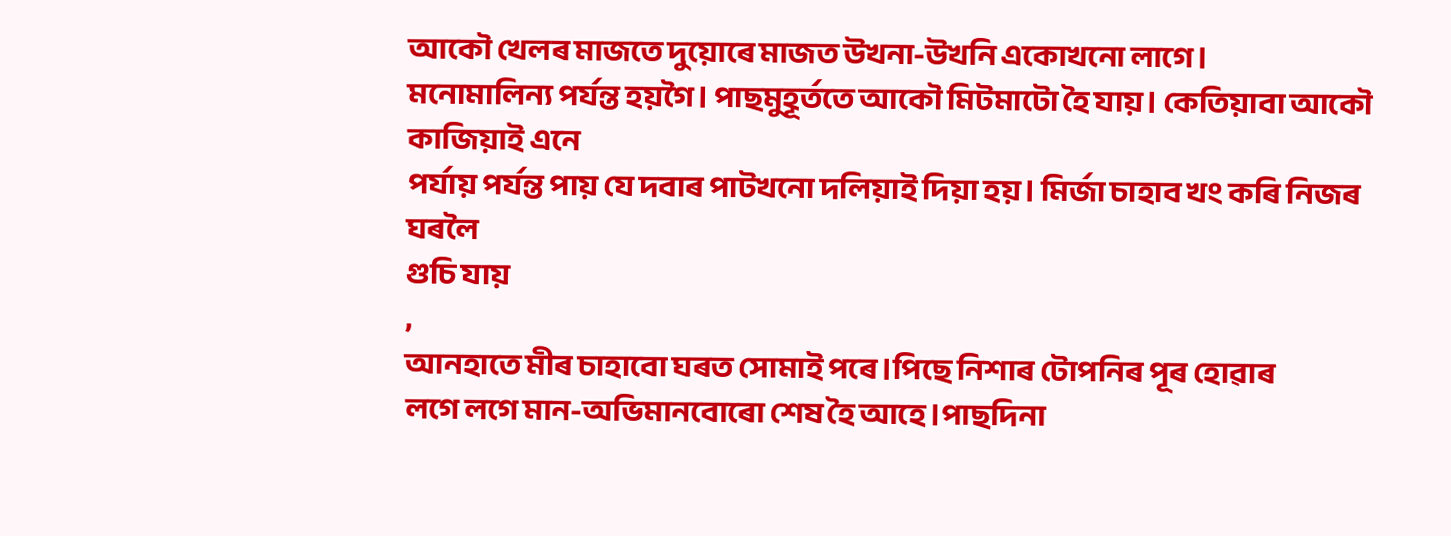আকৌ খেলৰ মাজতে দুয়োৰে মাজত উখনা-উখনি একোখনো লাগে।
মনোমালিন্য পৰ্যন্ত হয়গৈ। পাছমুহূৰ্ততে আকৌ মিটমাটো হৈ যায়। কেতিয়াবা আকৌ কাজিয়াই এনে
পৰ্যায় পৰ্যন্ত পায় যে দবাৰ পাটখনো দলিয়াই দিয়া হয়। মিৰ্জা চাহাব খং কৰি নিজৰ ঘৰলৈ
গুচি যায়
,
আনহাতে মীৰ চাহাবো ঘৰত সোমাই পৰে।পিছে নিশাৰ টোপনিৰ পূৰ হোৱাৰ
লগে লগে মান-অভিমানবোৰো শেষ হৈ আহে।পাছদিনা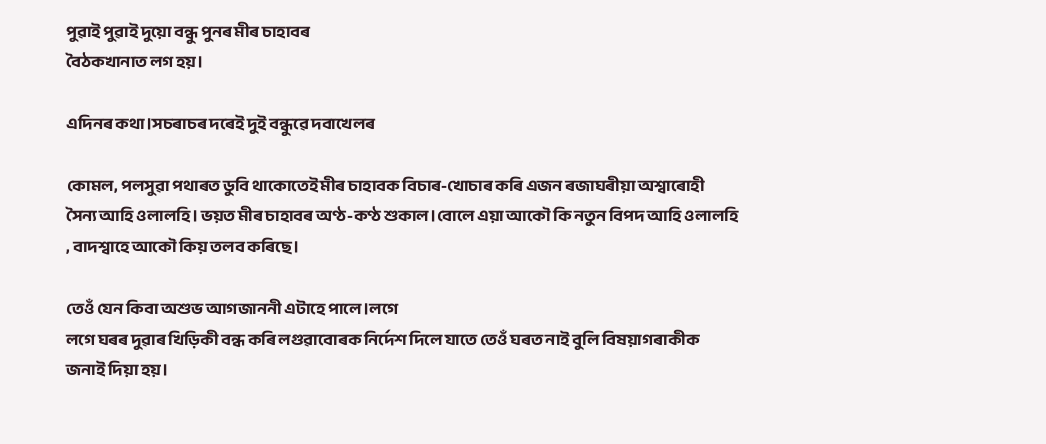পুৱাই পুৱাই দুয়ো বন্ধু পুনৰ মীৰ চাহাবৰ
বৈঠকখানাত লগ হয়।

এদিনৰ কথা।সচৰাচৰ দৰেই দুই বন্ধুৱে দবাখেলৰ

কোমল, পলসুৱা পথাৰত ডুবি থাকোতেই মীৰ চাহাবক বিচাৰ-খোচাৰ কৰি এজন ৰজাঘৰীয়া অশ্বাৰোহী
সৈন্য আহি ওলালহি। ভয়ত মীৰ চাহাবৰ অণ্ঠ-কণ্ঠ শুকাল।বোলে এয়া আকৌ কি নতুন বিপদ আহি ওলালহি
, বাদশ্বাহে আকৌ কিয় তলব কৰিছে।

তেওঁ যেন কিবা অশুভ আগজাননী এটাহে পালে।লগে
লগে ঘৰৰ দুৱাৰ খিড়িকী বন্ধ কৰি লগুৱাবোৰক নিৰ্দেশ দিলে যাতে তেওঁ ঘৰত নাই বুলি বিষয়াগৰাকীক
জনাই দিয়া হয়।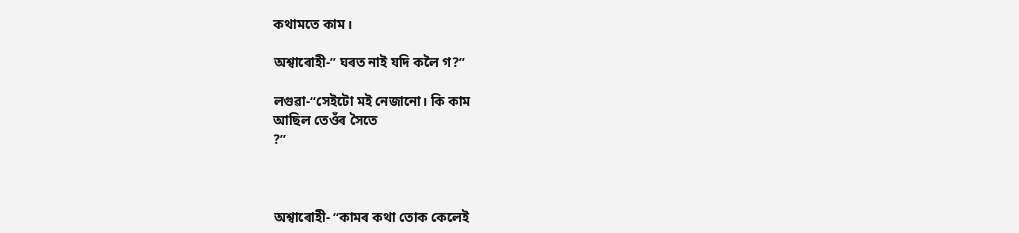কথামতে কাম।

অশ্বাৰোহী-” ঘৰত নাই যদি কলৈ গ?”

লগুৱা-“সেইটো মই নেজানো। কি কাম
আছিল তেওঁৰ সৈতে
?”



অশ্বাৰোহী- “কামৰ কথা তোক কেলেই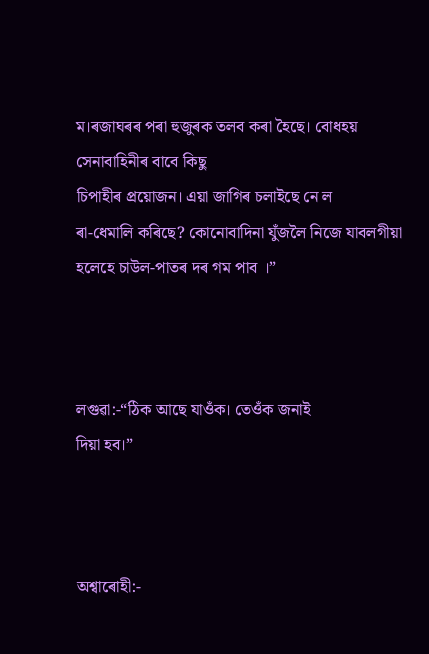ম।ৰজাঘৰৰ পৰা হুজুৰক তলব কৰা হৈছে। বোধহয় সেনাবাহিনীৰ বাবে কিছু
চিপাহীৰ প্ৰয়োজন। এয়া জাগিৰ চলাইছে নে ল
ৰা-ধেমালি কৰিছে? কোনোবাদিনা যুঁজলৈ নিজে যাবলগীয়া হলেহে চাউল-পাতৰ দৰ গম পাব ।”



লগুৱা:-“ঠিক আছে যাওঁক। তেওঁক জনাই
দিয়া হব।”



অশ্বাৰোহী:-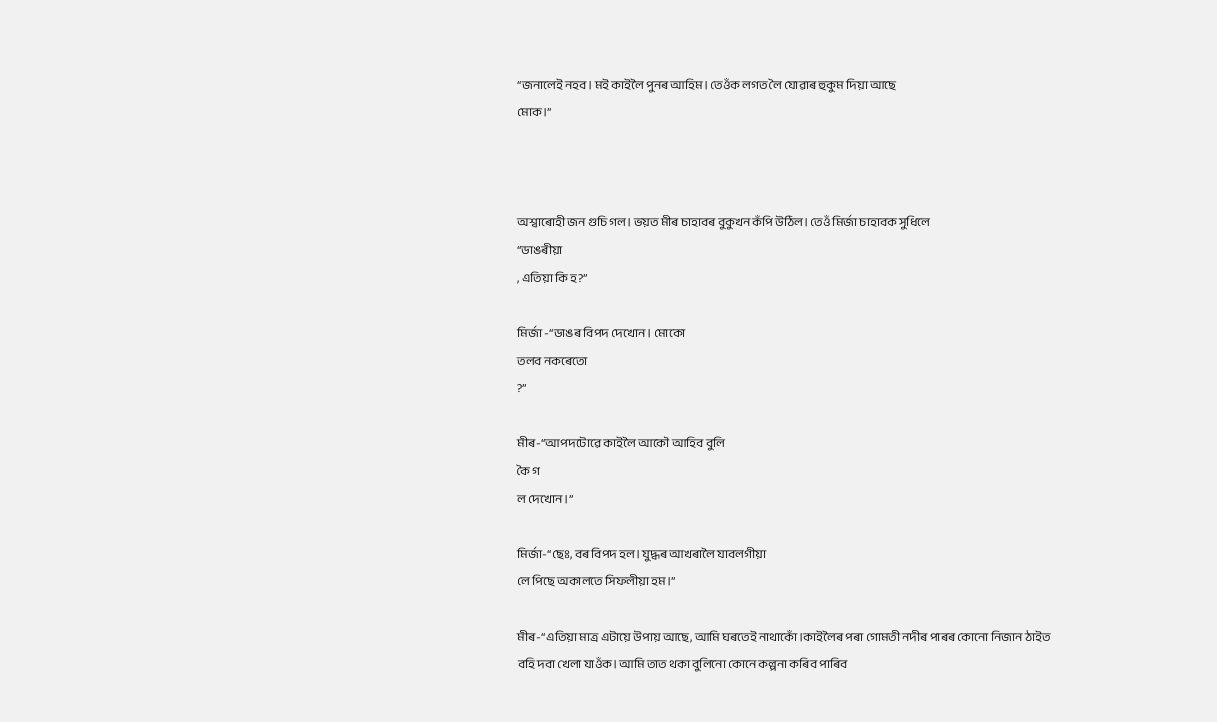“জনালেই নহব। মই কাইলৈ পুনৰ আহিম। তেওঁক লগত লৈ যোৱাৰ হুকুম দিয়া আছে
মোক।”



অশ্বাৰোহী জন গুচি গল। ভয়ত মীৰ চাহাবৰ বুকুখন কঁপি উঠিল। তেওঁ মিৰ্জা চাহাবক সুধিলে
“ডাঙৰীয়া
, এতিয়া কি হ?”

মিৰ্জা -“ডাঙৰ বিপদ দেখোন। মোকো
তলব নকৰেতো
?”

মীৰ-“আপদটোৱে কাইলৈ আকৌ আহিব বুলি
কৈ গ
ল দেখোন।”

মিৰ্জা-“ছেঃ, বৰ বিপদ হল। যুদ্ধৰ আখৰালৈ যাবলগীয়া
লে পিছে অকালতে সিফলীয়া হম।”

মীৰ-“এতিয়া মাত্ৰ এটায়ে উপায় আছে, আমি ঘৰতেই নাথাকোঁ।কাইলৈৰ পৰা গোমতী নদীৰ পাৰৰ কোনো নিজান ঠাইত
বহি দবা খেলা যাওঁক। আমি তাত থকা বুলিনো কোনে কল্পনা কৰিব পাৰিব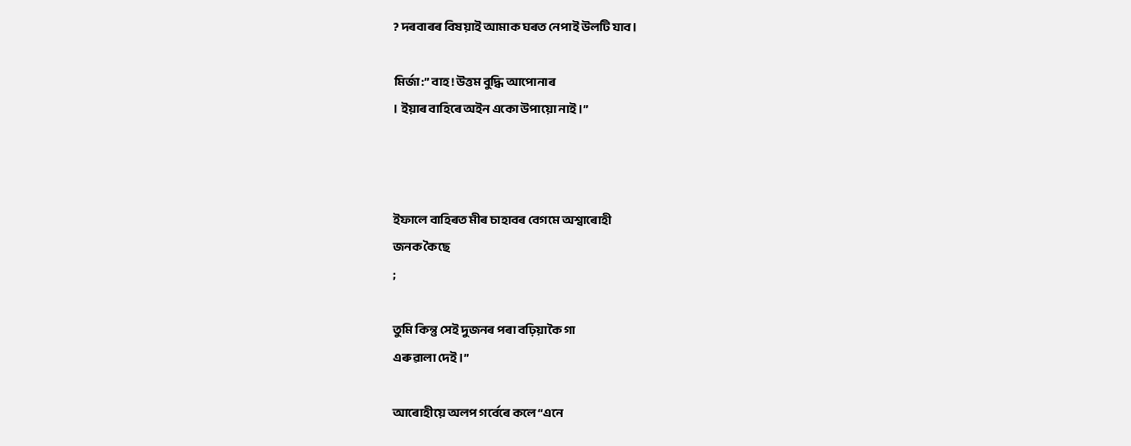? দৰবাৰৰ বিষয়াই আমাক ঘৰত নেপাই উলটি যাব।

মিৰ্জা:” বাহ! উত্তম বুদ্ধি আপোনাৰ
। ইয়াৰ বাহিৰে অইন একো উপায়ো নাই।”



ইফালে বাহিৰত মীৰ চাহাবৰ বেগমে অশ্বাৰোহী
জনক কৈছে
;

তুমি কিন্তু সেই দুজনৰ পৰা বঢ়িয়াকৈ গা
এৰুৱালা দেই।”

আৰোহীয়ে অলপ গৰ্বেৰে কলে “এনে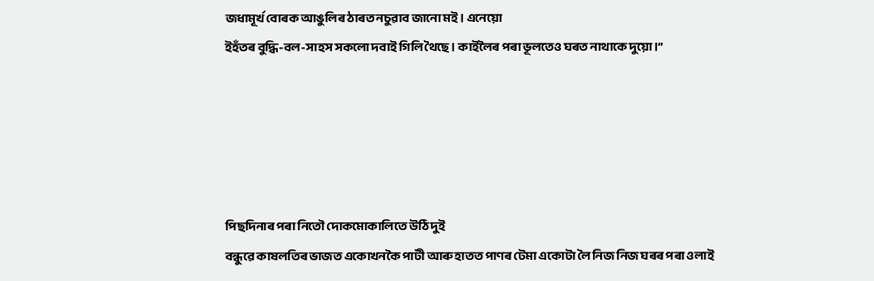জধামূৰ্খ বোৰক আঙুলিৰ ঠাৰত নচুৱাব জানো মই। এনেয়ো
ইহঁতৰ বুদ্ধি-বল-সাহস সকলো দবাই গিলি থৈছে। কাইলৈৰ পৰা ভূলতেও ঘৰত নাথাকে দুয়ো।”





পিছদিনাৰ পৰা নিতৌ দোকমোকালিতে উঠি দুই
বন্ধুৱে কাষলতিৰ ভাজত একোখনকৈ পাটী আৰু হাতত পাণৰ টেমা একোটা লৈ নিজ নিজ ঘৰৰ পৰা ওলাই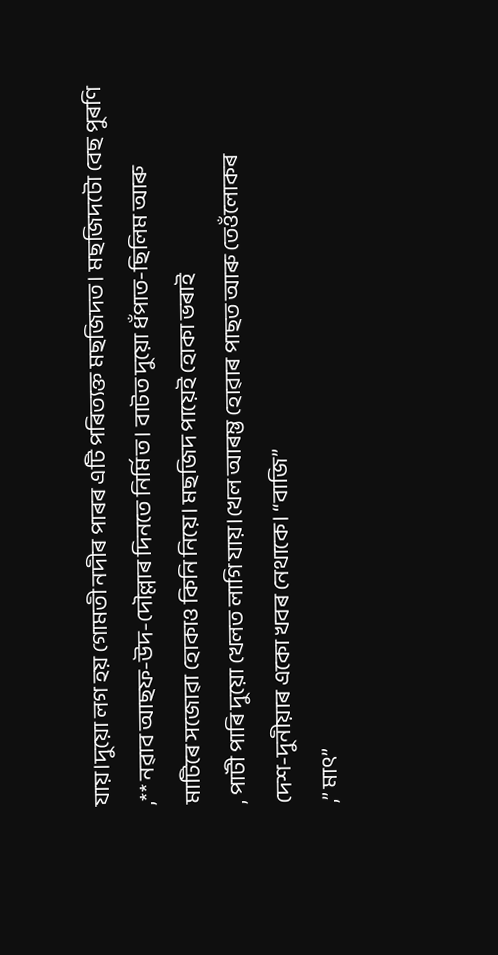যায়।দুয়ো লগ হয় গোমতী নদীৰ পাৰৰ এটি পৰিত্যক্ত মছজিদত। মছজিদটো বেছ পুৰণি
,** নৱাব আছফ-উদ-দৌল্লাৰ দিনতে নিৰ্মিত। বাটত দুয়ো ধঁপাত-ছিলিম আৰু
মাটিৰে সজোৱা হোকাও কিনি নিয়ে। মছজিদ পায়েই হোকা ভৰাই
, পাটী পাৰি দুয়ো খেলত লাগি যায়।খেল আৰম্ভ হোৱাৰ পাছত আৰু তেওঁলোকৰ
দেশ-দুনীয়াৰ একো খবৰ নেথাকে। “বাজি”
,” মাৎ”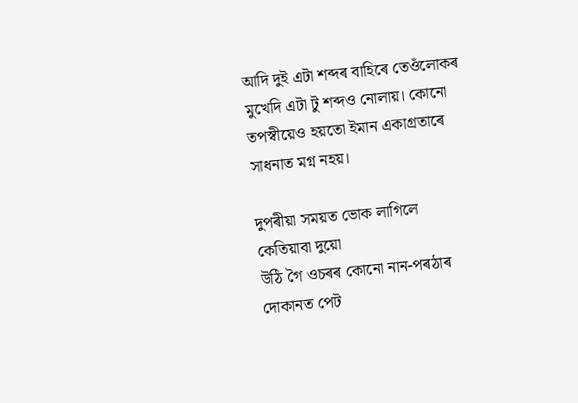আদি দুই এটা শব্দৰ বাহিৰে তেওঁলোকৰ মুখেদি এটা টু শব্দও নোলায়। কোনো
তপস্বীয়েও হয়তো ইমান একাগ্ৰতাৰে সাধনাত মগ্ন নহয়।

দুপৰীয়া সময়ত ভোক লাগিলে কেতিয়াবা দুয়ো
উঠি গৈ ওচৰৰ কোনো নান-পৰঠাৰ দোকানত পেট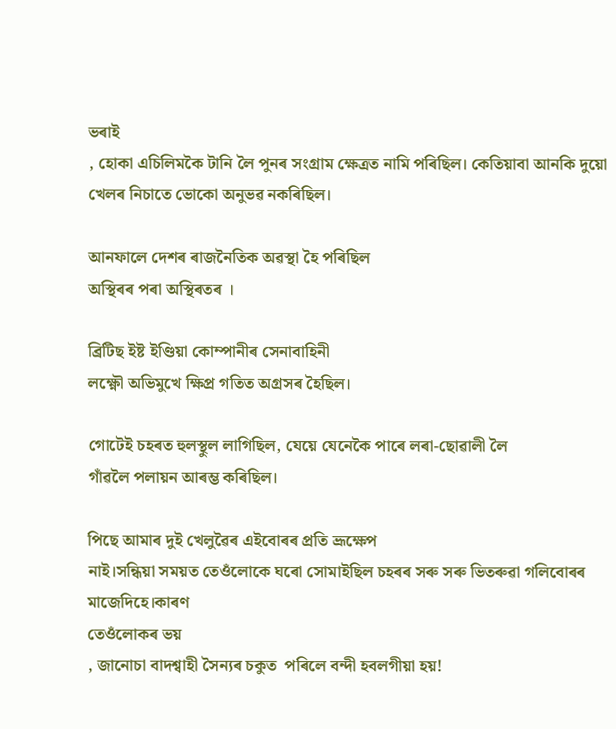ভৰাই
, হোকা এচিলিমকৈ টানি লৈ পুনৰ সংগ্ৰাম ক্ষেত্ৰত নামি পৰিছিল। কেতিয়াবা আনকি দুয়ো
খেলৰ নিচাতে ভোকো অনুভৱ নকৰিছিল।

আনফালে দেশৰ ৰাজনৈতিক অৱস্থা হৈ পৰিছিল
অস্থিৰৰ পৰা অস্থিৰতৰ ।

ব্ৰিটিছ ইষ্ট ইণ্ডিয়া কোম্পানীৰ সেনাবাহিনী
লক্ষ্ণৌ অভিমুখে ক্ষিপ্ৰ গতিত অগ্ৰসৰ হৈছিল।

গোটেই চহৰত হুলস্থুল লাগিছিল, যেয়ে যেনেকৈ পাৰে লৰা-ছোৱালী লৈ
গাঁৱলৈ পলায়ন আৰম্ভ কৰিছিল।

পিছে আমাৰ দুই খেলুৱৈৰ এইবোৰৰ প্ৰতি ভ্ৰূক্ষেপ
নাই।সন্ধিয়া সময়ত তেওঁলোকে ঘৰো সোমাইছিল চহৰৰ সৰু সৰু ভিতৰুৱা গলিবোৰৰ মাজেদিহে।কাৰণ
তেওঁলোকৰ ভয়
, জানোচা বাদশ্বাহী সৈন্যৰ চকুত  পৰিলে বন্দী হবলগীয়া হয়!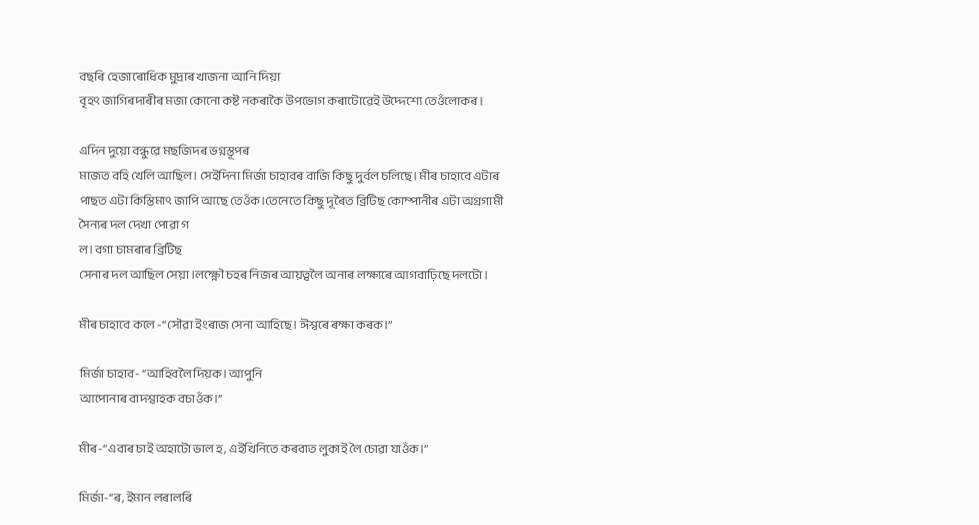বছৰি হেজাৰোধিক মুদ্ৰাৰ খাজনা আনি দিয়া
বৃহৎ জাগিৰদাৰীৰ মজা কোনো কষ্ট নকৰাকৈ উপভোগ কৰাটোৱেই উদ্দেশ্যে তেওঁলোকৰ।

এদিন দুয়ো বন্ধুৱে মছজিদৰ ভগ্নস্তূপৰ
মাজত বহি খেলি আছিল। সেইদিনা মিৰ্জা চাহাবৰ বাজি কিছু দুৰ্বল চলিছে। মীৰ চাহাবে এটাৰ
পাছত এটা কিস্তিমাৎ জাপি আছে তেওঁক।তেনেতে কিছু দূৰৈত ব্ৰিটিছ কোম্পানীৰ এটা অগ্ৰগামী
সৈন্যৰ দল দেখা পোৱা গ
ল। বগা চামৰাৰ ব্ৰিটিছ
সেনাৰ দল আছিল সেয়া।লক্ষ্ণৌ চহৰ নিজৰ আয়ত্বলৈ অনাৰ লক্ষ্যৰে আগবাঢ়িছে দলটো।

মীৰ চাহাবে কলে -“সৌৱা ইংৰাজ সেনা আহিছে। ঈশ্বৰে ৰক্ষা কৰক।”

মিৰ্জা চাহাব- “আহিবলৈ দিয়ক। আপুনি
আপোনাৰ বাদশ্বাহক বচাওঁক।”

মীৰ-“এবাৰ চাই অহাটো ভাল হ, এইখিনিতে কৰবাত লুকাই লৈ চোৱা যাওঁক।”

মিৰ্জা-“ৰ, ইমান লৰালৰি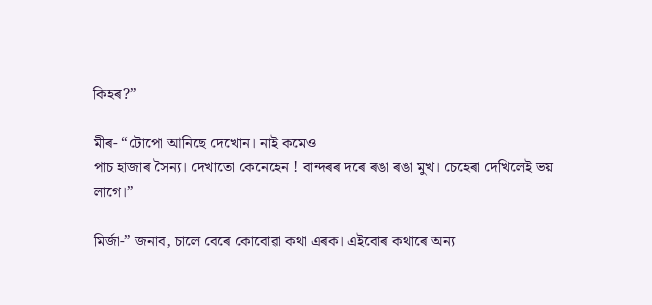কিহৰ?”

মীৰ- “টোপো আনিছে দেখোন। নাই কমেও
পাচ হাজাৰ সৈন্য। দেখাতো কেনেহেন ! বান্দৰৰ দৰে ৰঙা ৰঙা মুখ। চেহেৰা দেখিলেই ভয় লাগে।”

মিৰ্জা-” জনাব, চালে বেৰে কোবোৱা কথা এৰক। এইবোৰ কথাৰে অন্য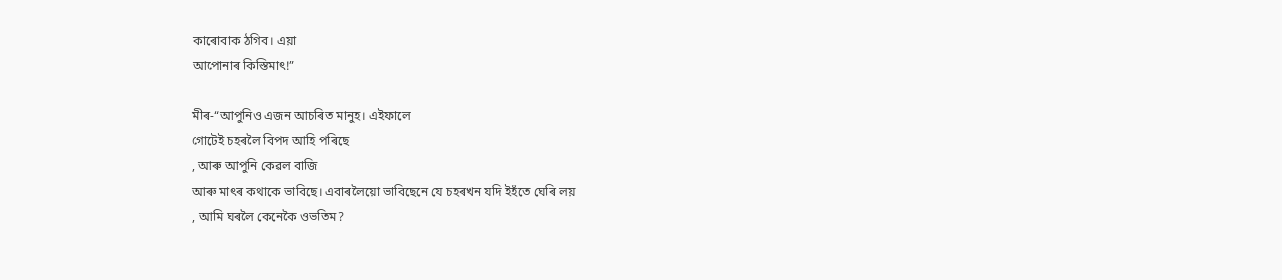কাৰোবাক ঠগিব। এয়া
আপোনাৰ কিস্তিমাৎ!”

মীৰ-“আপুনিও এজন আচৰিত মানুহ। এইফালে
গোটেই চহৰলৈ বিপদ আহি পৰিছে
, আৰু আপুনি কেৱল বাজি
আৰু মাৎৰ কথাকে ভাবিছে। এবাৰলৈয়ো ভাবিছেনে যে চহৰখন যদি ইহঁতে ঘেৰি লয়
, আমি ঘৰলৈ কেনেকৈ ওভতিম?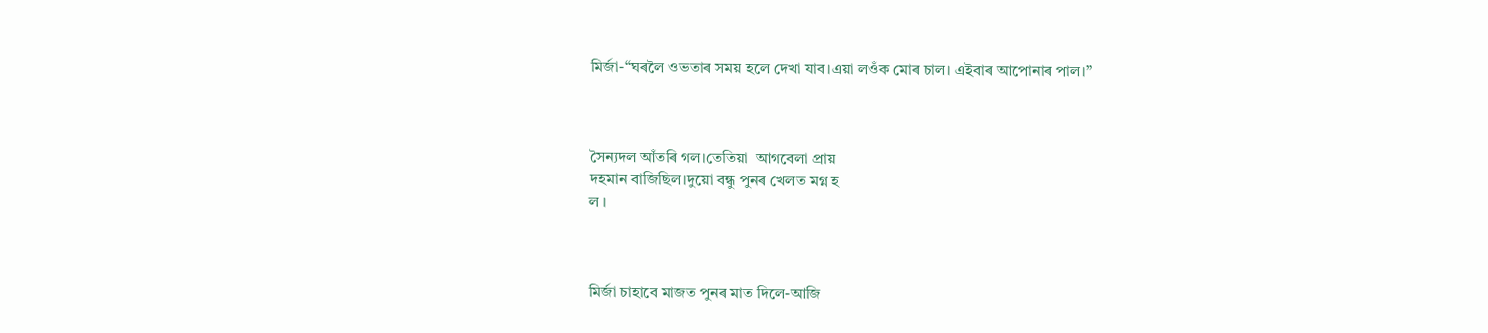মিৰ্জা-“ঘৰলৈ ওভতাৰ সময় হলে দেখা যাব।এয়া লওঁক মোৰ চাল। এইবাৰ আপোনাৰ পাল।”



সৈন্যদল আঁতৰি গল।তেতিয়া  আগবেলা প্ৰায়
দহমান বাজিছিল।দুয়ো বন্ধু পুনৰ খেলত মগ্ন হ
ল ।



মিৰ্জা চাহাবে মাজত পুনৰ মাত দিলে-আজি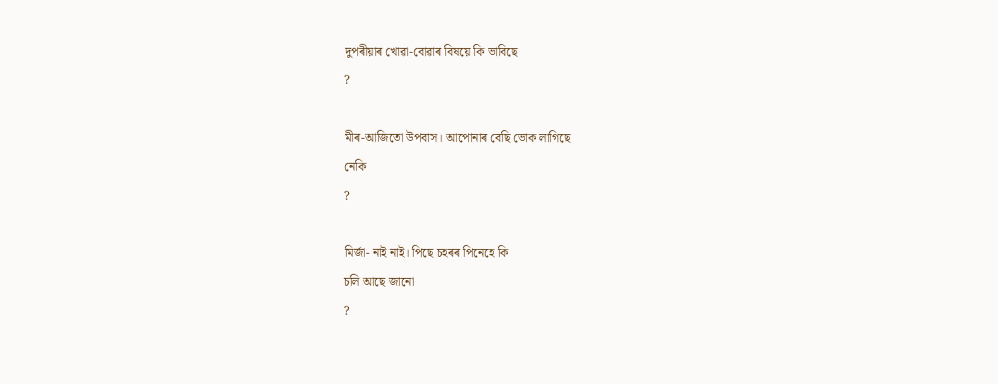দুপৰীয়াৰ খোৱা-বোৱাৰ বিষয়ে কি ভাবিছে
?

মীৰ-আজিতো উপবাস। আপোনাৰ বেছি ভোক লাগিছে
নেকি
?

মিৰ্জা- নাই নাই। পিছে চহৰৰ পিনেহে কি
চলি আছে জানো
?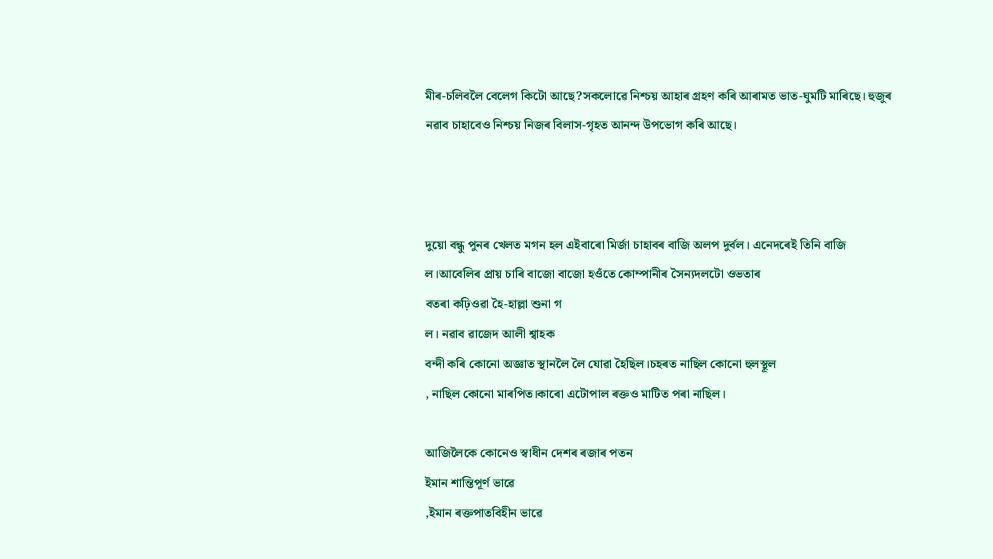মীৰ-চলিবলৈ বেলেগ কিটো আছে?সকলোৱে নিশ্চয় আহাৰ গ্ৰহণ কৰি আৰামত ভাত-ঘুমটি মাৰিছে। হুজুৰ
নৱাব চাহাবেও নিশ্চয় নিজৰ বিলাস-গৃহত আনন্দ উপভোগ কৰি আছে।



দুয়ো বন্ধু পুনৰ খেলত মগন হল এইবাৰো মিৰ্জা চাহাবৰ বাজি অলপ দুৰ্বল। এনেদৰেই তিনি বাজি
ল।আবেলিৰ প্ৰায় চাৰি বাজো বাজো হওঁতে কোম্পানীৰ সৈন্যদলটো ওভতাৰ
বতৰা কঢ়িওৱা হৈ-হাল্লা শুনা গ
ল। নৱাব ৱাজেদ আলী শ্বাহক
বন্দী কৰি কোনো অজ্ঞাত স্থানলৈ লৈ যোৱা হৈছিল।চহৰত নাছিল কোনো হুলস্থূল
, নাছিল কোনো মাৰপিত।কাৰো এটোপাল ৰক্তও মাটিত পৰা নাছিল।

আজিলৈকে কোনেও স্বাধীন দেশৰ ৰজাৰ পতন
ইমান শান্তিপূৰ্ণ ভাৱে
,ইমান ৰক্তপাতবিহীন ভাৱে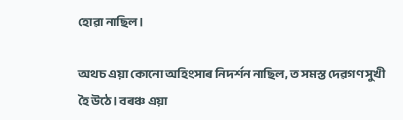হোৱা নাছিল।

অথচ এয়া কোনো অহিংসাৰ নিদৰ্শন নাছিল, ত সমস্ত দেৱগণ সুখী
হৈ উঠে। বৰঞ্চ এয়া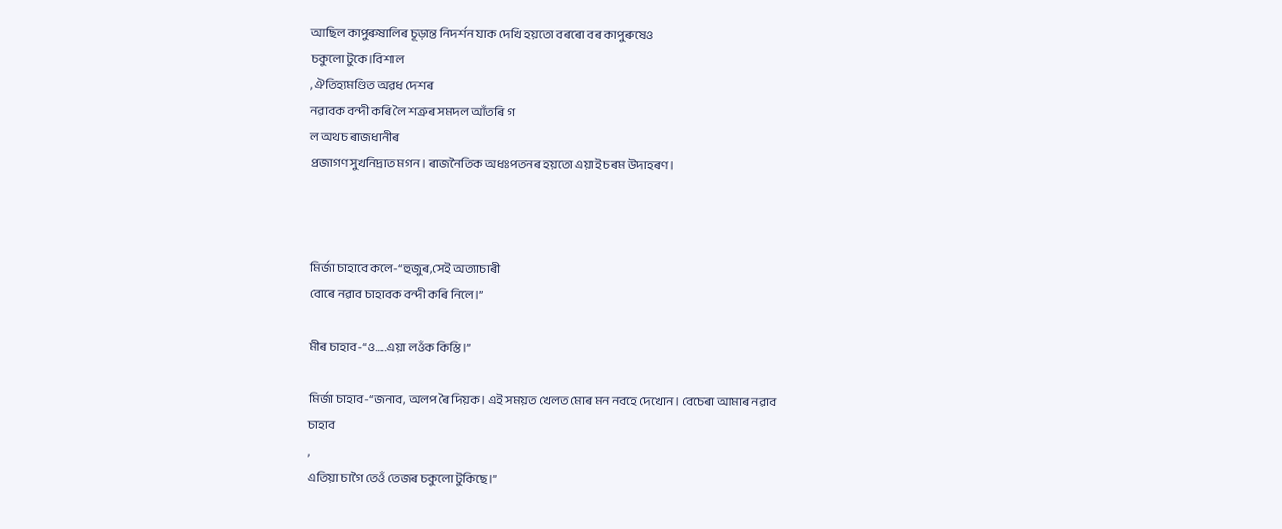আছিল কাপুৰুষালিৰ চূড়ান্ত নিদৰ্শন যাক দেখি হয়তো বৰৰো বৰ কাপুৰুষেও
চকুলো টুকে।বিশাল
, ঐতিহ্যমণ্ডিত অৱধ দেশৰ
নৱাবক বন্দী কৰি লৈ শত্ৰুৰ সমদল আঁতৰি গ
ল অথচ ৰাজধানীৰ
প্ৰজাগণ সুখনিদ্ৰাত মগন। ৰাজনৈতিক অধঃপতনৰ হয়তো এয়াই চৰম উদাহৰণ।



মিৰ্জা চাহাবে কলে-“হুজুৰ,সেই অত্যাচাৰী
বোৰে নৱাব চাহাবক বন্দী কৰি নিলে।”

মীৰ চাহাব-“ও…..এয়া লওঁক কিস্তি।”

মিৰ্জা চাহাব-“জনাব, অলপ ৰৈ দিয়ক। এই সময়ত খেলত মোৰ মন নবহে দেখোন। বেচেৰা আমাৰ নৱাব
চাহাব
,
এতিয়া চাগৈ তেওঁ তেজৰ চকুলো টুকিছে।”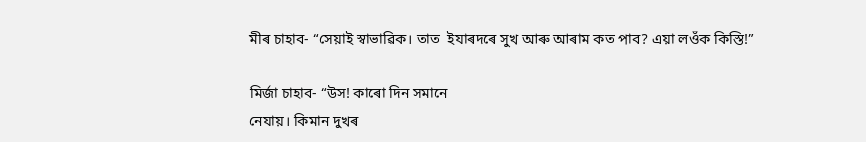মীৰ চাহাব- “সেয়াই স্বাভাৱিক। তাত  ইযাৰদৰে সুখ আৰু আৰাম কত পাব? এয়া লওঁক কিস্তি!”

মিৰ্জা চাহাব- “উস! কাৰো দিন সমানে
নেযায়। কিমান দুখৰ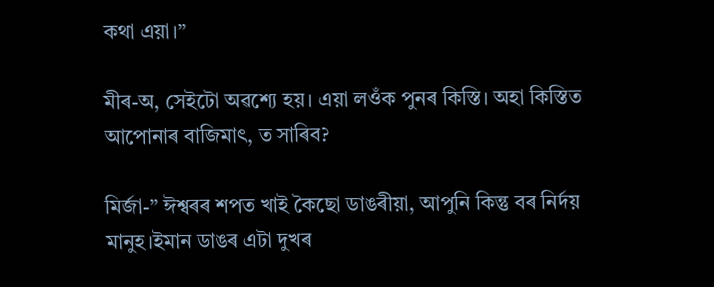কথা এয়া।”

মীৰ-অ, সেইটো অৱশ্যে হয়। এয়া লওঁক পুনৰ কিস্তি। অহা কিস্তিত আপোনাৰ বাজিমাৎ, ত সাৰিব?

মিৰ্জা-” ঈশ্বৰৰ শপত খাই কৈছো ডাঙৰীয়া, আপুনি কিন্তু বৰ নিৰ্দয় মানুহ।ইমান ডাঙৰ এটা দুখৰ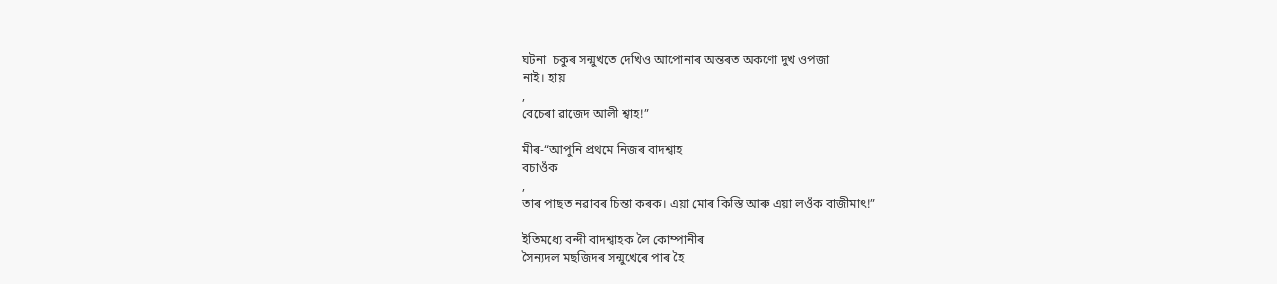ঘটনা  চকুৰ সন্মুখতে দেখিও আপোনাৰ অন্তৰত অকণো দুখ ওপজা
নাই। হায়
,
বেচেৰা ৱাজেদ আলী শ্বাহ!”

মীৰ-“আপুনি প্ৰথমে নিজৰ বাদশ্বাহ
বচাওঁক
,
তাৰ পাছত নৱাবৰ চিন্তা কৰক। এয়া মোৰ কিস্তি আৰু এয়া লওঁক বাজীমাৎ!”

ইতিমধ্যে বন্দী বাদশ্বাহক লৈ কোম্পানীৰ
সৈন্যদল মছজিদৰ সন্মুখেৰে পাৰ হৈ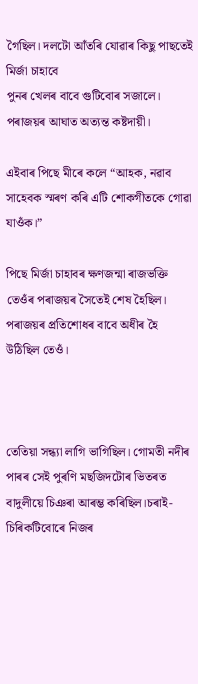গৈছিল। দলটো আঁতৰি যোৱাৰ কিছু পাছতেই মিৰ্জা চাহাবে
পুনৰ খেলৰ বাবে গুটিবোৰ সজালে। পৰাজয়ৰ আঘাত অত্যন্ত কষ্টদায়ী।

এইবাৰ পিছে মীৰে কলে “আহক, নৱাব সাহেবক স্মৰণ কৰি এটি শোকগীতকে গোৱা যাওঁক।”

পিছে মিৰ্জা চাহাবৰ ক্ষণজন্মা ৰাজভক্তি
তেওঁৰ পৰাজয়ৰ সৈতেই শেষ হৈছিল। পৰাজয়ৰ প্ৰতিশোধৰ বাবে অধীৰ হৈ উঠিছিল তেওঁ।



তেতিয়া সন্ধ্যা লাগি ভাগিছিল। গোমতী নদীৰ
পাৰৰ সেই পুৰণি মছজিদটোৰ ভিতৰত বাদুলীয়ে চিঞৰা আৰম্ভ কৰিছিল।চৰাই-চিৰিকটিবোৰে নিজৰ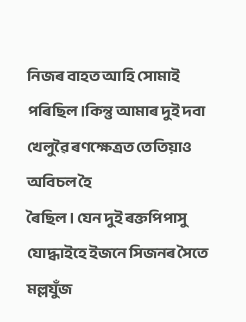নিজৰ বাহত আহি সোমাই পৰিছিল।কিন্তু আমাৰ দুই দবা খেলুৱৈ ৰণক্ষেত্ৰত তেতিয়াও অবিচল হৈ
ৰৈছিল। যেন দুই ৰক্তপিপাসু যোদ্ধাইহে ইজনে সিজনৰ সৈতে মল্লযুঁজ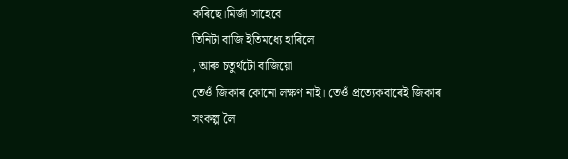কৰিছে।মিৰ্জা সাহেবে
তিনিটা বাজি ইতিমধ্যে হাৰিলে
, আৰু চতুৰ্থটো বাজিয়ো
তেওঁ জিকাৰ কোনো লক্ষণ নাই। তেওঁ প্ৰত্যেকবাৰেই জিকাৰ সংকল্প লৈ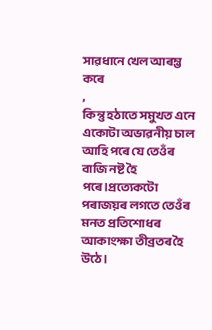সাৱধানে খেল আৰম্ভ
কৰে
,
কিন্তু হঠাতে সমুখত এনে একোটা অভাৱনীয় চাল আহি পৰে যে তেওঁৰ
বাজি নষ্ট হৈ পৰে।প্ৰত্যেকটো পৰাজয়ৰ লগতে তেওঁৰ মনত প্ৰতিশোধৰ আকাংক্ষা তীব্রতৰ হৈ
উঠে।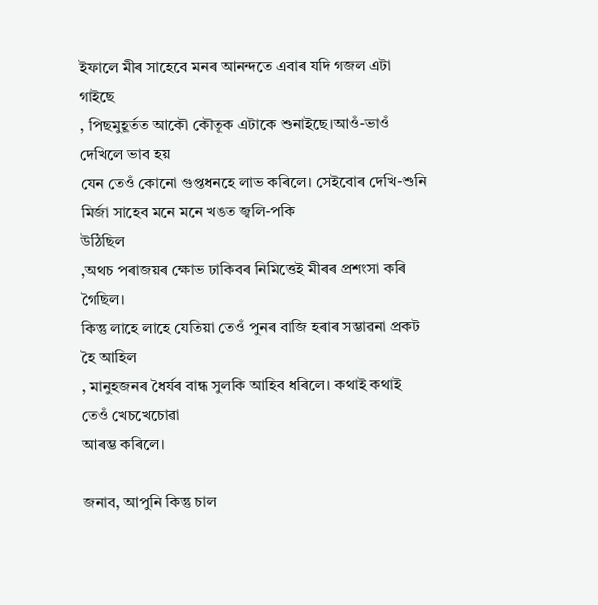ইফালে মীৰ সাহেবে মনৰ আনন্দতে এবাৰ যদি গজল এটা গাইছে
, পিছমুহূৰ্তত আকৌ কৌতূক এটাকে শুনাইছে।আওঁ-ভাওঁ দেখিলে ভাব হয়
যেন তেওঁ কোনো গুপ্তধনহে লাভ কৰিলে। সেইবোৰ দেখি-শুনি মিৰ্জা সাহেব মনে মনে খঙত জ্বলি-পকি
উঠিছিল
,অথচ পৰাজয়ৰ ক্ষোভ ঢাকিবৰ নিমিত্তেই মীৰৰ প্ৰশংসা কৰি গৈছিল।
কিন্তু লাহে লাহে যেতিয়া তেওঁ পুনৰ বাজি হৰাৰ সম্ভাৱনা প্ৰকট হৈ আহিল
, মানুহজনৰ ধৈর্যৰ বান্ধ সুলকি আহিব ধৰিলে। কথাই কথাই তেওঁ খেচখেচোৱা
আৰম্ভ কৰিলে।

জনাব, আপুনি কিন্তু চাল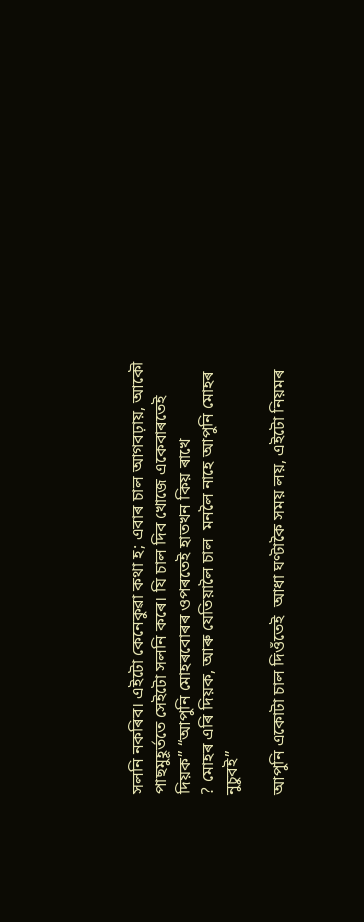সলনি নকৰিব। এইটো কেনেকুৱা কথা হ; এবাৰ চাল আগবঢ়ায়, আকৌ পাছমুহূৰ্ততে সেইটো সলনি কৰে। যি চাল দিব খোজে একেবাৰতেই
দিয়ক” “আপুনি মোহৰবোৰৰ ওপৰতেই হাতখন কিয় ৰাখে
? মোহৰ এৰি দিয়ক, আৰু যেতিয়ালৈ চাল  মনলৈ নাহে আপুনি মোহৰ
নুচুবই”

আপুনি একোটা চাল দিওঁতেই  আধা ঘণ্টাকৈ সময় লয়, এইটো নিয়মৰ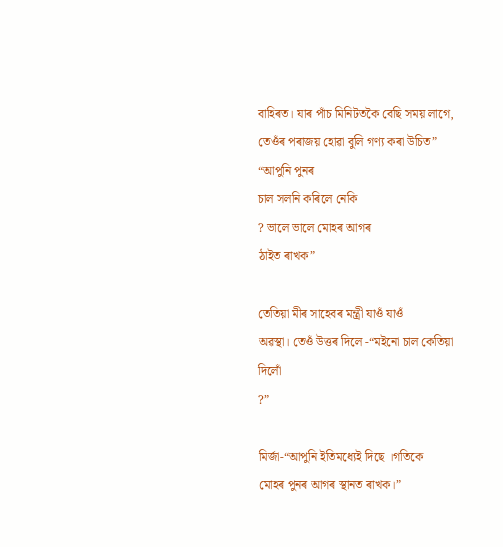বাহিৰত। যাৰ পাঁচ মিনিটতকৈ বেছি সময় লাগে, তেওঁৰ পৰাজয় হোৱা বুলি গণ্য কৰা উচিত” “আপুনি পুনৰ
চাল সলনি কৰিলে নেকি
? ভালে ভালে মোহৰ আগৰ
ঠাইত ৰাখক”

তেতিয়া মীৰ সাহেবৰ মন্ত্ৰী যাওঁ যাওঁ
অৱস্থা। তেওঁ উত্তৰ দিলে -“মইনো চাল কেতিয়া দিলোঁ
?”

মিৰ্জা-“আপুনি ইতিমধ্যেই দিছে ।গতিকে
মোহৰ পুনৰ আগৰ স্থানত ৰাখক।”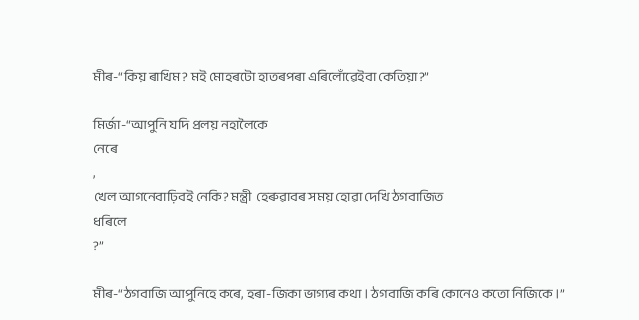মীৰ-“কিয় ৰাখিম? মই মোহৰটো হাতৰপৰা এৰিলোঁৱেইবা কেতিয়া?”

মিৰ্জা-“আপুনি যদি প্ৰলয় নহালৈকে
নেৰে
,
খেল আগনেবাঢ়িবই নেকি? মন্ত্ৰী  হেৰুৱাবৰ সময় হোৱা দেখি ঠগবাজিত
ধৰিলে
?”

মীৰ-“ঠগবাজি আপুনিহে কৰে, হৰা-জিকা ভাগ্যৰ কথা। ঠগবাজি কৰি কোনেও কতো নিজিকে।”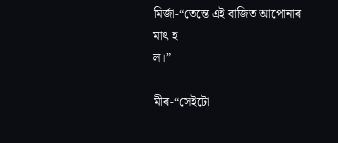মিৰ্জা-“তেন্তে এই বাজিত আপোনাৰ
মাৎ হ
ল।”

মীৰ-“সেইটো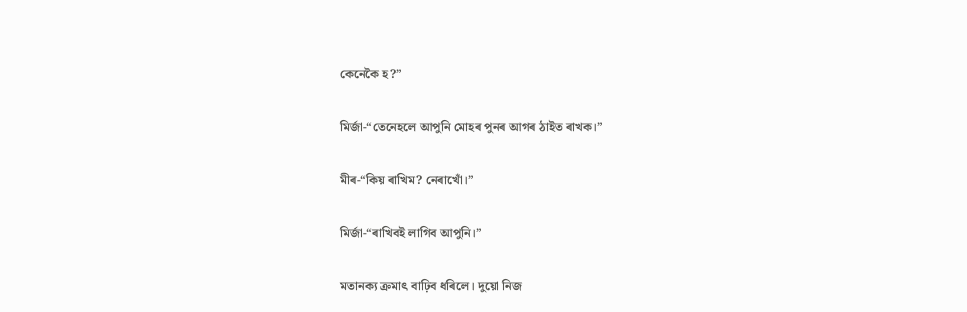কেনেকৈ হ?”

মিৰ্জা-“তেনেহলে আপুনি মোহৰ পুনৰ আগৰ ঠাইত ৰাখক।”

মীৰ-“কিয় ৰাখিম? নেৰাখোঁ।”

মিৰ্জা-“ৰাখিবই লাগিব আপুনি।”

মতানক্য ক্ৰমাৎ বাঢ়িব ধৰিলে। দুয়ো নিজ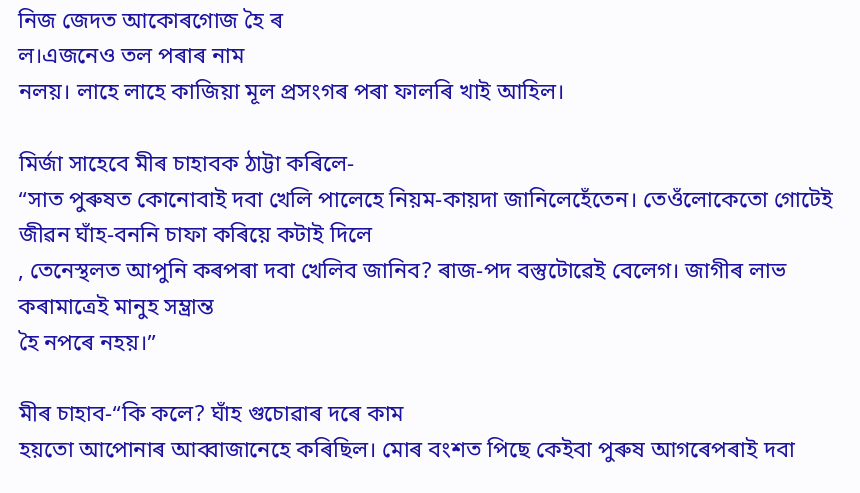নিজ জেদত আকোৰগোজ হৈ ৰ
ল।এজনেও তল পৰাৰ নাম
নলয়। লাহে লাহে কাজিয়া মূল প্ৰসংগৰ পৰা ফালৰি খাই আহিল।

মিৰ্জা সাহেবে মীৰ চাহাবক ঠাট্টা কৰিলে-
“সাত পুৰুষত কোনোবাই দবা খেলি পালেহে নিয়ম-কায়দা জানিলেহেঁতেন। তেওঁলোকেতো গোটেই
জীৱন ঘাঁহ-বননি চাফা কৰিয়ে কটাই দিলে
, তেনেস্থলত আপুনি কৰপৰা দবা খেলিব জানিব? ৰাজ-পদ বস্তুটোৱেই বেলেগ। জাগীৰ লাভ কৰামাত্ৰেই মানুহ সম্ভ্ৰান্ত
হৈ নপৰে নহয়।”

মীৰ চাহাব-“কি কলে? ঘাঁহ গুচোৱাৰ দৰে কাম
হয়তো আপোনাৰ আব্বাজানেহে কৰিছিল। মোৰ বংশত পিছে কেইবা পুৰুষ আগৰেপৰাই দবা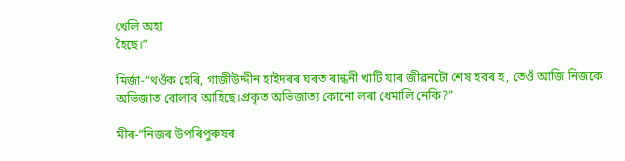খেলি অহা
হৈছে।”

মিৰ্জা-“থওঁক হেৰি, গাজীউদ্দীন হাইদৰৰ ঘৰত ৰান্ধনী খাটি যাৰ জীৱনটো শেষ হবৰ হ, তেওঁ আজি নিজকে অভিজাত বোলাব আহিছে।প্ৰকৃত অভিজাত্য কোনো লৰা ধেমালি নেকি?”

মীৰ-“নিজৰ উপৰিপুৰুষৰ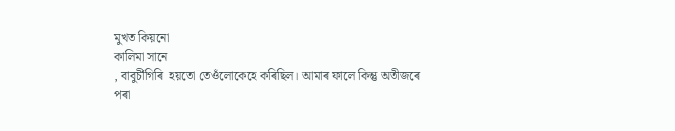মুখত কিয়নো
কালিমা সানে
, বাবুৰ্চীগিৰি  হয়তো তেওঁলোকেহে কৰিছিল। আমাৰ ফালে কিন্তু অতীজৰে
পৰা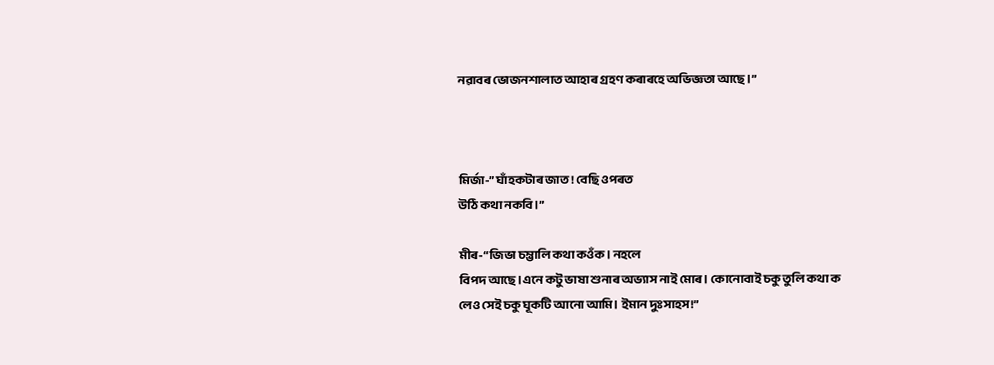নৱাবৰ ভোজনশালাত আহাৰ গ্ৰহণ কৰাৰহে অভিজ্ঞতা আছে।”



মিৰ্জা-” ঘাঁহকটাৰ জাত ! বেছি ওপৰত
উঠি কথা নকবি।”

মীৰ-“জিভা চম্ভালি কথা কওঁক। নহলে
বিপদ আছে।এনে কটু ভাষা শুনাৰ অভ্যাস নাই মোৰ। কোনোবাই চকু তুলি কথা ক
লেও সেই চকু ঘূকটি আনো আমি। ইমান দুঃসাহস!”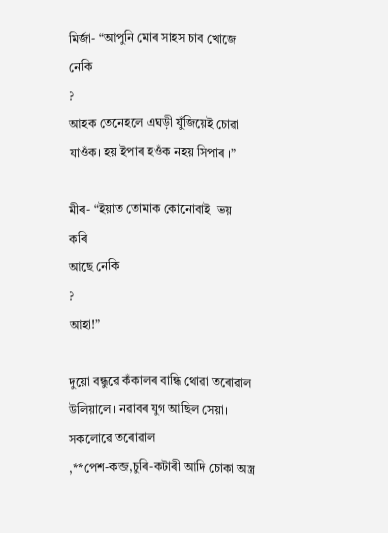মিৰ্জা- “আপুনি মোৰ সাহস চাব খোজে
নেকি
?
আহক তেনেহলে এঘড়ী যুঁজিয়েই চোৱা
যাওঁক। হয় ইপাৰ হওঁক নহয় সিপাৰ ।”

মীৰ- “ইয়াত তোমাক কোনোবাই  ভয়  কৰি
আছে নেকি
?
আহা!”

দুয়ো বন্ধুৱে কঁকালৰ বান্ধি থোৱা তৰোৱাল
উলিয়ালে। নৱাবৰ যুগ আছিল সেয়া। সকলোৱে তৰোৱাল
,**পেশ-কব্জ,চুৰি-কটাৰী আদি চোকা অস্ত্ৰ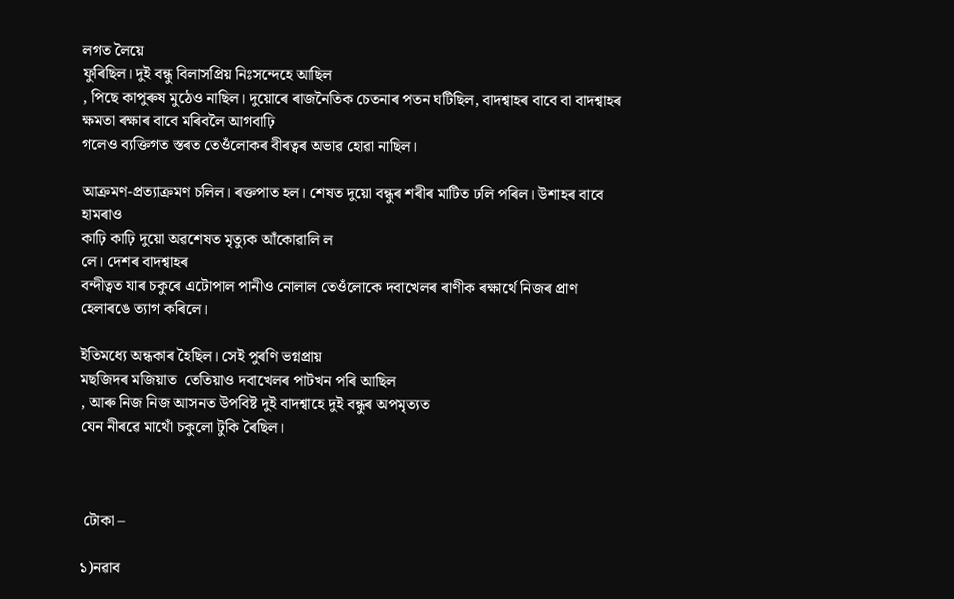লগত লৈয়ে
ফুৰিছিল। দুই বন্ধু বিলাসপ্ৰিয় নিঃসন্দেহে আছিল
, পিছে কাপুৰুষ মুঠেও নাছিল। দুয়োৰে ৰাজনৈতিক চেতনাৰ পতন ঘটিছিল, বাদশ্বাহৰ বাবে বা বাদশ্বাহৰ ক্ষমতা ৰক্ষাৰ বাবে মৰিবলৈ আগবাঢ়ি
গলেও ব্যক্তিগত স্তৰত তেওঁলোকৰ বীৰত্বৰ অভাৱ হোৱা নাছিল।

আক্ৰমণ-প্রত্যাক্ৰমণ চলিল। ৰক্তপাত হল। শেষত দুয়ো বন্ধুৰ শৰীৰ মাটিত ঢলি পৰিল। উশাহৰ বাবে হামৰাও
কাঢ়ি কাঢ়ি দুয়ো অৱশেষত মৃত্যুক আঁকোৱালি ল
লে। দেশৰ বাদশ্বাহৰ
বন্দীত্বত যাৰ চকুৰে এটোপাল পানীও নোলাল তেওঁলোকে দবাখেলৰ ৰাণীক ৰক্ষার্থে নিজৰ প্ৰাণ
হেলাৰঙে ত্যাগ কৰিলে।

ইতিমধ্যে অন্ধকাৰ হৈছিল। সেই পুৰণি ভগ্নপ্ৰায়
মছজিদৰ মজিয়াত  তেতিয়াও দবাখেলৰ পাটখন পৰি আছিল
, আৰু নিজ নিজ আসনত উপবিষ্ট দুই বাদশ্বাহে দুই বন্ধুৰ অপমৃত্যত
যেন নীৰৱে মাথোঁ চকুলো টুকি ৰৈছিল।



 টোকা –

১)নৱাব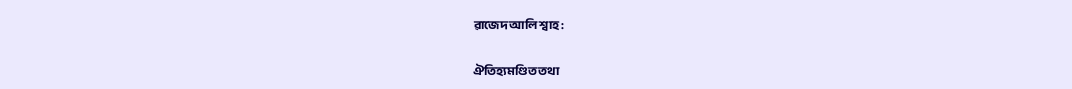ৱাজেদ আলি শ্বাহ:

ঐতিহ্যমণ্ডিত তথা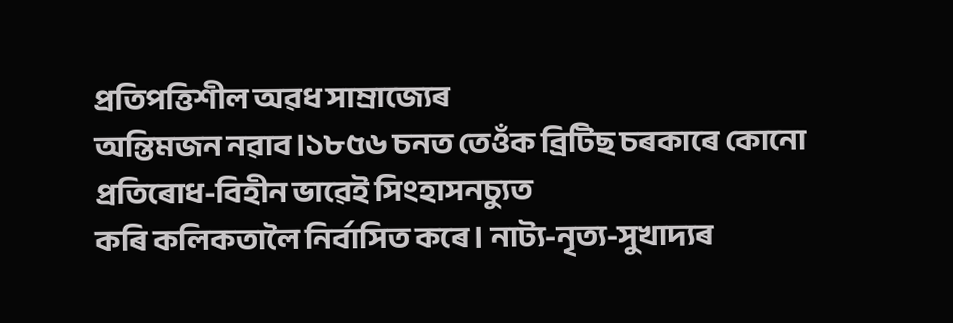প্ৰতিপত্তিশীল অৱধ সাম্ৰাজ্যেৰ
অন্তিমজন নৱাব।১৮৫৬ চনত তেওঁক ব্ৰিটিছ চৰকাৰে কোনো প্ৰতিৰোধ-বিহীন ভাৱেই সিংহাসনচ্যুত
কৰি কলিকতালৈ নির্বাসিত কৰে। নাট্য-নৃত্য-সুখাদ্যৰ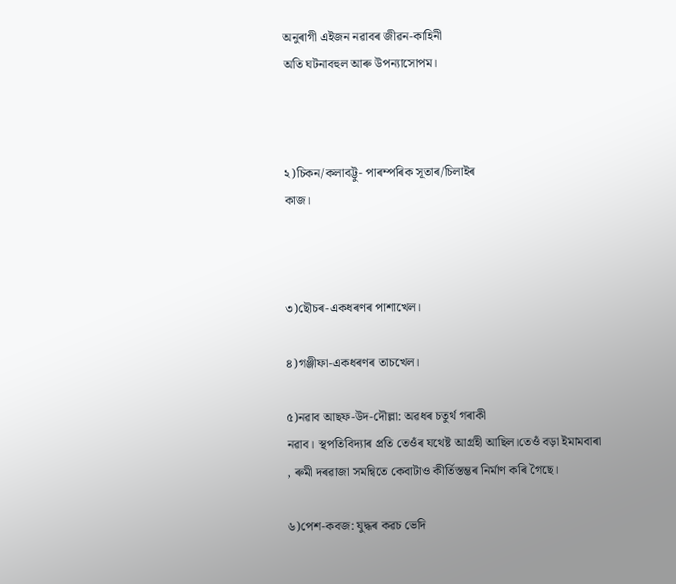অনুৰাগী এইজন নৱাবৰ জীৱন-কাহিনী
অতি ঘটনাবহুল আৰু উপন্যাসোপম।



২)চিকন/কলাবট্টু- পাৰম্পৰিক সূতাৰ/চিলাইৰ
কাজ।



৩)ছৌচৰ-একধৰণৰ পাশাখেল।

৪)গঞ্জীফা-একধৰণৰ তাচখেল।

৫)নৱাব আছফ-উদ-দৌল্লা: অৱধৰ চতুৰ্থ গৰাকী
নৱাব। স্থপতিবিদ্যাৰ প্ৰতি তেওঁৰ যথেষ্ট আগ্ৰহী আছিল।তেওঁ বড়া ইমামবাৰা
, ৰুমী দৰৱাজা সমন্বিতে কেবাটাও কীৰ্তিস্তম্ভৰ নিৰ্মাণ কৰি গৈছে।

৬)পেশ-কবজ: যুদ্ধৰ কৱচ ভেদি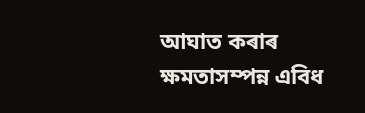আঘাত কৰাৰ
ক্ষমতাসম্পন্ন এবিধ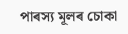পাৰস্য মূলৰ চোকা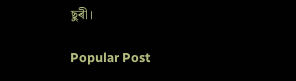ছুৰী।

Popular Post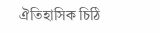ঐতিহাসিক চিঠি